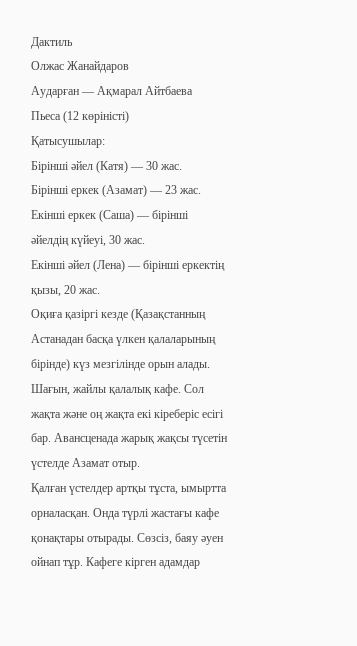Дактиль
Олжас Жанайдаров
Аударған — Ақмарал Айтбаева
Пьеса (12 көріністі)
Қатысушылар:
Бірінші әйел (Катя) — 30 жас.
Бірінші еркек (Азамат) — 23 жас.
Екінші еркек (Саша) — бірінші әйелдің күйеуі, 30 жас.
Екінші әйел (Лена) — бірінші еркектің қызы, 20 жас.
Оқиға қазіргі кезде (Қазақстанның Астанадан басқа үлкен қалаларының бірінде) күз мезгілінде орын алады.
Шағын, жайлы қалалық кафе. Сол жақта және оң жақта екі кіреберіс есігі бар. Авансценада жарық жақсы түсетін үстелде Азамат отыр.
Қалған үстелдер артқы тұста, ымыртта орналасқан. Онда түрлі жастағы кафе қонақтары отырады. Сөзсіз, баяу әуен ойнап тұр. Кафеге кірген адамдар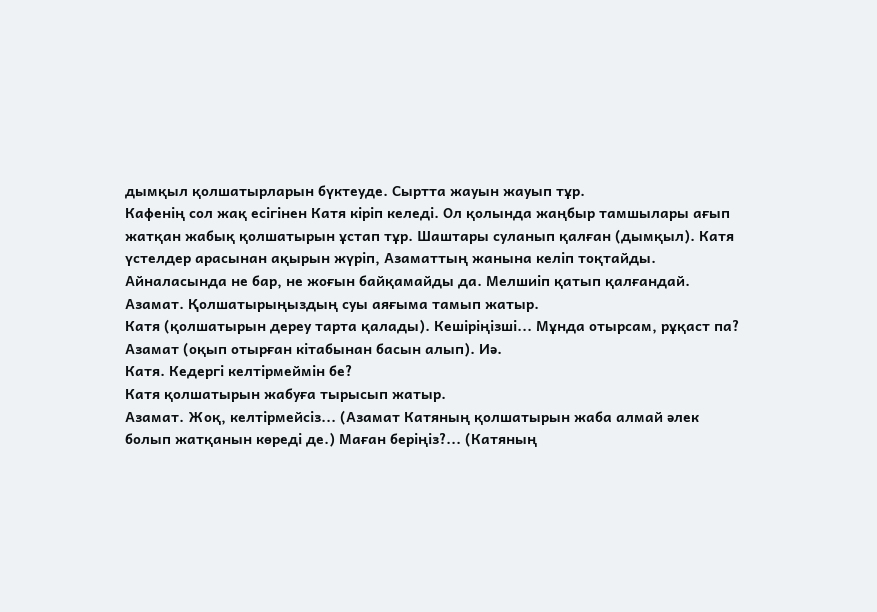дымқыл қолшатырларын бүктеуде. Сыртта жауын жауып тұр.
Кафенің сол жақ есігінен Катя кіріп келеді. Ол қолында жаңбыр тамшылары ағып жатқан жабық қолшатырын ұстап тұр. Шаштары суланып қалған (дымқыл). Катя үстелдер арасынан ақырын жүріп, Азаматтың жанына келіп тоқтайды. Айналасында не бар, не жоғын байқамайды да. Мелшиіп қатып қалғандай.
Азамат. Қолшатырыңыздың суы аяғыма тамып жатыр.
Катя (қолшатырын дереу тарта қалады). Кешіріңізші... Мұнда отырсам, рұқаст па?
Азамат (оқып отырған кітабынан басын алып). Иә.
Катя. Кедергі келтірмеймін бе?
Катя қолшатырын жабуға тырысып жатыр.
Азамат. Жоқ, келтірмейсіз... (Азамат Катяның қолшатырын жаба алмай әлек болып жатқанын көреді де.) Маған беріңіз?... (Катяның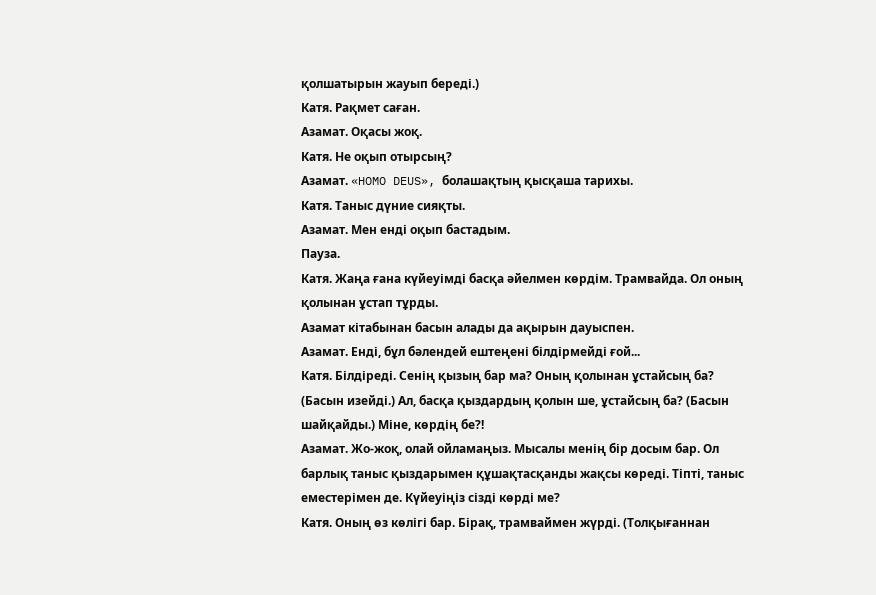қолшатырын жауып береді.)
Катя. Рақмет саған.
Азамат. Оқасы жоқ.
Катя. Не оқып отырсың?
Азамат. «HOMO DEUS», болашақтың қысқаша тарихы.
Катя. Таныс дүние сияқты.
Азамат. Мен енді оқып бастадым.
Пауза.
Катя. Жаңа ғана күйеуімді басқа әйелмен көрдім. Трамвайда. Ол оның қолынан ұстап тұрды.
Азамат кітабынан басын алады да ақырын дауыспен.
Азамат. Енді, бұл бәлендей ештеңені білдірмейді ғой...
Катя. Білдіреді. Сенің қызың бар ма? Оның қолынан ұстайсың ба? (Басын изейді.) Ал, басқа қыздардың қолын ше, ұстайсың ба? (Басын шайқайды.) Міне, көрдің бе?!
Азамат. Жо-жоқ, олай ойламаңыз. Мысалы менің бір досым бар. Ол барлық таныс қыздарымен құшақтасқанды жақсы көреді. Тіпті, таныс еместерімен де. Күйеуіңіз сізді көрді ме?
Катя. Оның өз көлігі бар. Бірақ, трамваймен жүрді. (Толқығаннан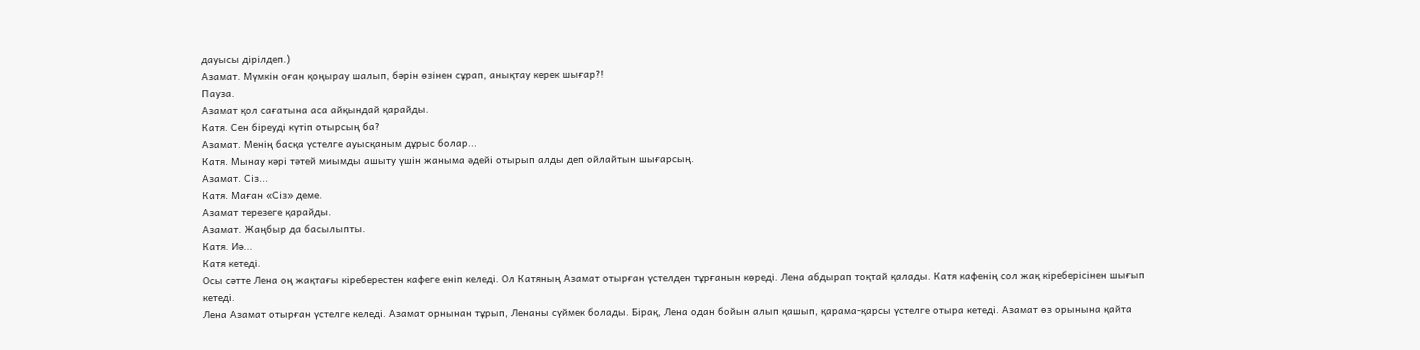дауысы дірілдеп.)
Азамат. Мүмкін оған қоңырау шалып, бәрін өзінен сұрап, анықтау керек шығар?!
Пауза.
Азамат қол сағатына аса айқындай қарайды.
Катя. Сен біреуді күтіп отырсың ба?
Азамат. Менің басқа үстелге ауысқаным дұрыс болар...
Катя. Мынау кәрі тәтей миымды ашыту үшін жаныма әдейі отырып алды деп ойлайтын шығарсың.
Азамат. Сіз...
Катя. Маған «Сіз» деме.
Азамат терезеге қарайды.
Азамат. Жаңбыр да басылыпты.
Катя. Иә...
Катя кетеді.
Осы сәтте Лена оң жақтағы кіреберестен кафеге еніп келеді. Ол Катяның Азамат отырған үстелден тұрғанын көреді. Лена абдырап тоқтай қалады. Катя кафенің сол жақ кіреберісінен шығып кетеді.
Лена Азамат отырған үстелге келеді. Азамат орнынан тұрып, Ленаны сүймек болады. Бірақ, Лена одан бойын алып қашып, қарама-қарсы үстелге отыра кетеді. Азамат өз орынына қайта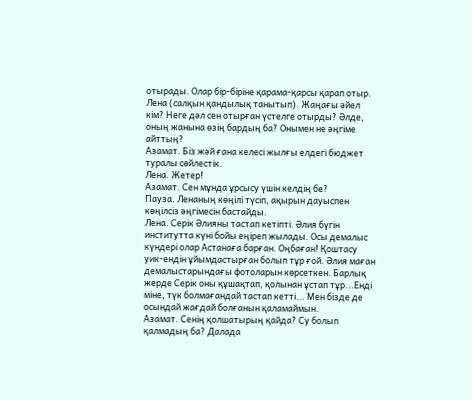отырады. Олар бір-біріне қарама-қарсы қарап отыр.
Лена (салқын қандылық танытып). Жаңағы әйел кім? Неге дәл сен отырған үстелге отырды? Әлде, оның жанына өзің бардың ба? Онымен не әңгіме айттың?
Азамат. Біз жәй ғана келесі жылғы елдегі бюджет туралы сөйлестік.
Лена. Жетер!
Азамат. Сен мұнда ұрсысу үшін келдің бе?
Пауза. Ленаның көңілі түсіп, ақырын дауыспен көңілсіз әңгімесін бастайды.
Лена. Серік Әлияны тастап кетіпті. Әлия бүгін институтта күні бойы еңіреп жылады. Осы демалыс күндері олар Астанаға барған. Оңбаған! Қоштасу уик-ендін ұйымдастырған болып тұр ғой. Әлия маған демалыстарындағы фотоларын көрсеткен. Барлық жерде Серік оны құшақтап, қолынан ұстап тұр...Енді міне, түк болмағандай тастап кетті... Мен бізде де осындай жағдай болғанын қаламаймын.
Азамат. Сенің қолшатырың қайда? Су болып қалмадың ба? Далада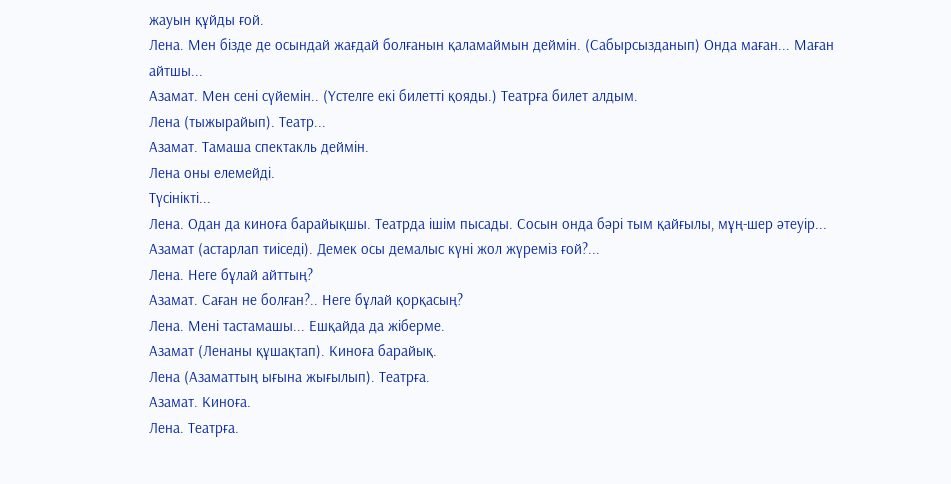жауын құйды ғой.
Лена. Мен бізде де осындай жағдай болғанын қаламаймын деймін. (Сабырсызданып) Онда маған... Маған айтшы...
Азамат. Мен сені сүйемін.. (Үстелге екі билетті қояды.) Театрға билет алдым.
Лена (тыжырайып). Театр...
Азамат. Тамаша спектакль деймін.
Лена оны елемейді.
Түсінікті...
Лена. Одан да киноға барайықшы. Театрда ішім пысады. Сосын онда бәрі тым қайғылы, мұң-шер әтеуір...
Азамат (астарлап тиіседі). Демек осы демалыс күні жол жүреміз ғой?...
Лена. Неге бұлай айттың?
Азамат. Саған не болған?.. Неге бұлай қорқасың?
Лена. Мені тастамашы... Ешқайда да жіберме.
Азамат (Ленаны құшақтап). Киноға барайық.
Лена (Азаматтың ығына жығылып). Театрға.
Азамат. Киноға.
Лена. Театрға.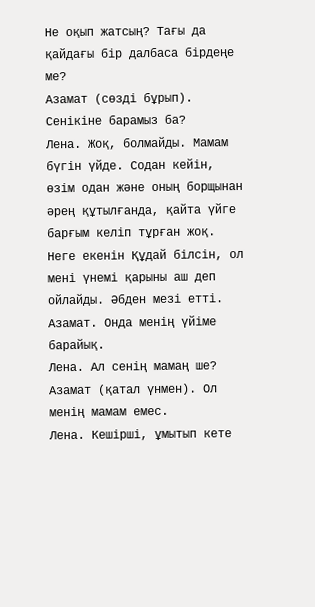Не оқып жатсың? Тағы да қайдағы бір далбаса бірдеңе ме?
Азамат (сөзді бұрып). Сенікіне барамыз ба?
Лена. Жоқ, болмайды. Мамам бүгін үйде. Содан кейін, өзім одан және оның борщынан әрең құтылғанда, қайта үйге барғым келіп тұрған жоқ. Неге екенін Құдай білсін, ол мені үнемі қарыны аш деп ойлайды. Әбден мезі етті.
Азамат. Онда менің үйіме барайық.
Лена. Ал сенің мамаң ше?
Азамат (қатал үнмен). Ол менің мамам емес.
Лена. Кешірші, ұмытып кете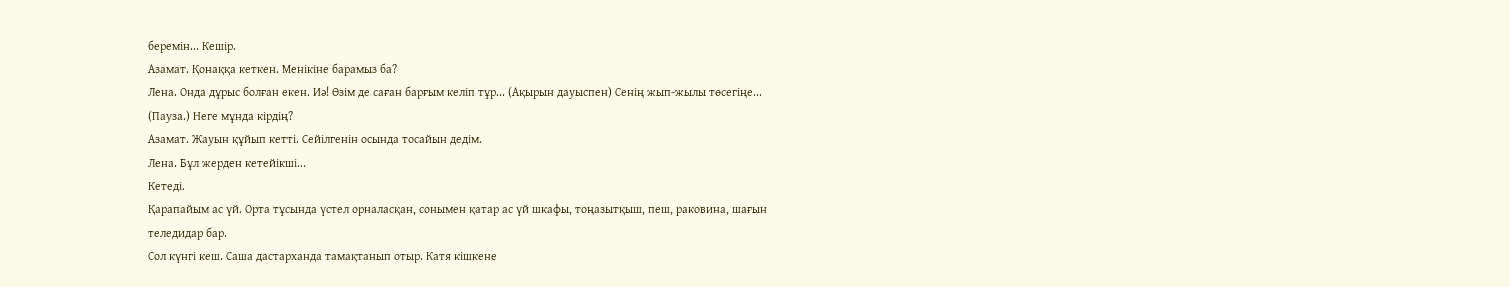беремін... Кешір.
Азамат. Қонаққа кеткен. Менікіне барамыз ба?
Лена. Онда дұрыс болған екен. Иә! Өзім де саған барғым келіп тұр... (Ақырын дауыспен) Сенің жып-жылы төсегіңе... (Пауза.) Неге мұнда кірдің?
Азамат. Жауын құйып кетті. Сейілгенін осында тосайын дедім.
Лена. Бұл жерден кетейікші...
Кетеді.
Қарапайым ас үй. Орта тұсында үстел орналасқан, сонымен қатар ас үй шкафы, тоңазытқыш, пеш, раковина, шағын теледидар бар.
Сол күнгі кеш. Саша дастарханда тамақтанып отыр. Катя кішкене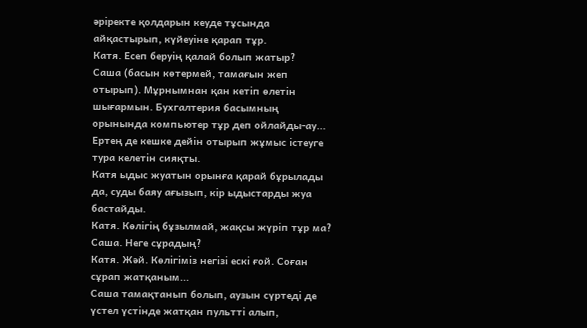әріректе қолдарын кеуде тұсында айқастырып, күйеуіне қарап тұр.
Катя. Есеп беруің қалай болып жатыр?
Саша (басын көтермей, тамағын жеп отырып). Мұрнымнан қан кетіп өлетін шығармын. Бухгалтерия басымның орынында компьютер тұр деп ойлайды-ау... Ертең де кешке дейін отырып жұмыс істеуге тура келетін сияқты.
Катя ыдыс жуатын орынға қарай бұрылады да, суды баяу ағызып, кір ыдыстарды жуа бастайды.
Катя. Көлігің бұзылмай, жақсы жүріп тұр ма?
Саша. Неге сұрадың?
Катя. Жәй. Көлігіміз негізі ескі ғой. Соған сұрап жатқаным...
Саша тамақтанып болып, аузын сүртеді де үстел үстінде жатқан пультті алып,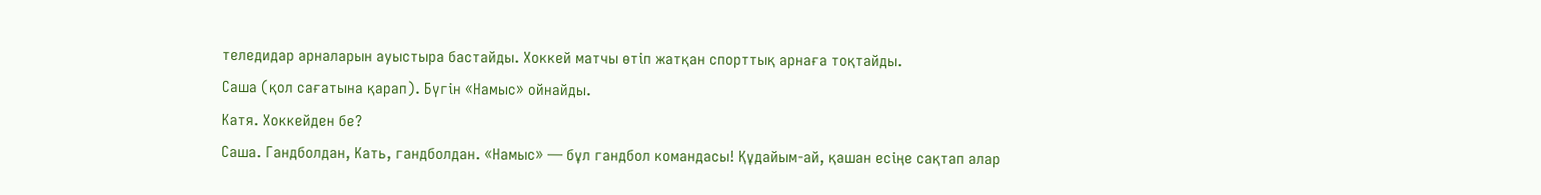теледидар арналарын ауыстыра бастайды. Хоккей матчы өтіп жатқан спорттық арнаға тоқтайды.
Саша (қол сағатына қарап). Бүгін «Намыс» ойнайды.
Катя. Хоккейден бе?
Саша. Гандболдан, Кать, гандболдан. «Намыс» — бұл гандбол командасы! Құдайым-ай, қашан есіңе сақтап алар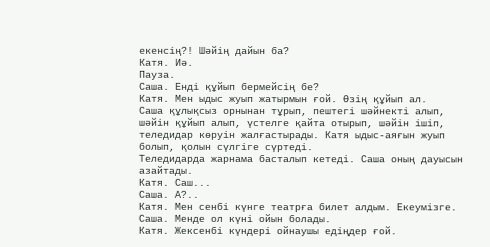екенсің?! Шәйің дайын ба?
Катя. Иә.
Пауза.
Саша. Енді құйып бермейсің бе?
Катя. Мен ыдыс жуып жатырмын ғой. Өзің құйып ал.
Саша құлықсыз орнынан тұрып, пештегі шәйнекті алып, шәйін құйып алып, үстелге қайта отырып, шәйін ішіп, теледидар көруін жалғастырады. Катя ыдыс-аяғын жуып болып, қолын сүлгіге сүртеді.
Теледидарда жарнама басталып кетеді. Саша оның дауысын азайтады.
Катя. Саш...
Саша. А?..
Катя. Мен сенбі күнге театрға билет алдым. Екеумізге.
Саша. Менде ол күні ойын болады.
Катя. Жексенбі күндері ойнаушы едіңдер ғой.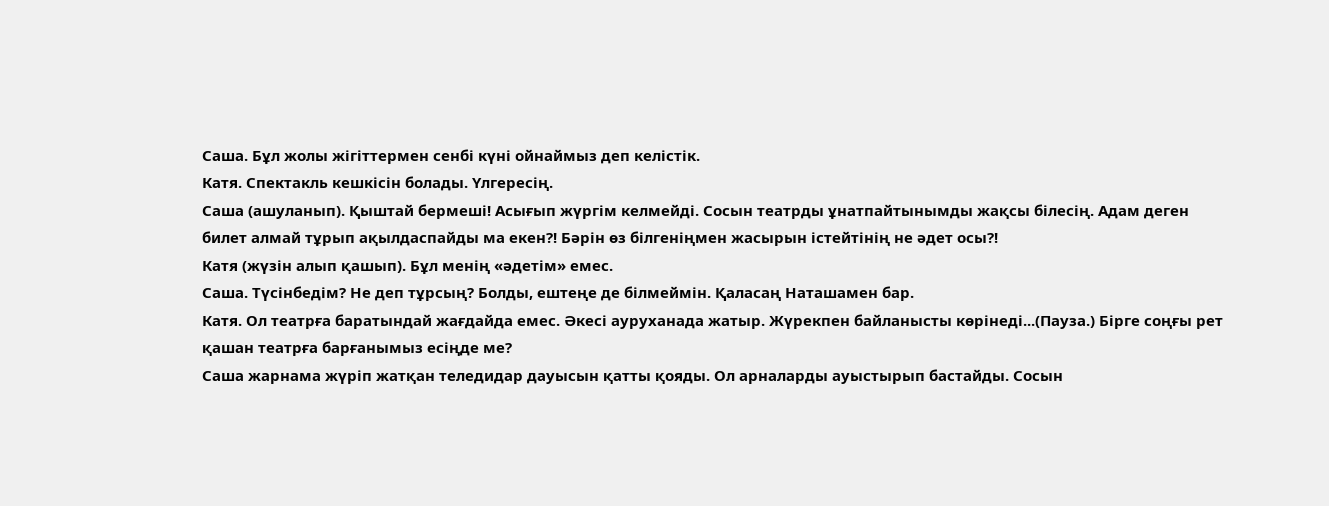Саша. Бұл жолы жігіттермен сенбі күні ойнаймыз деп келістік.
Катя. Спектакль кешкісін болады. Үлгересің.
Саша (ашуланып). Қыштай бермеші! Асығып жүргім келмейді. Сосын театрды ұнатпайтынымды жақсы білесің. Адам деген билет алмай тұрып ақылдаспайды ма екен?! Бәрін өз білгеніңмен жасырын істейтінің не әдет осы?!
Катя (жүзін алып қашып). Бұл менің «әдетім» емес.
Саша. Түсінбедім? Не деп тұрсың? Болды, ештеңе де білмеймін. Қаласаң Наташамен бар.
Катя. Ол театрға баратындай жағдайда емес. Әкесі ауруханада жатыр. Жүрекпен байланысты көрінеді...(Пауза.) Бірге соңғы рет қашан театрға барғанымыз есіңде ме?
Саша жарнама жүріп жатқан теледидар дауысын қатты қояды. Ол арналарды ауыстырып бастайды. Сосын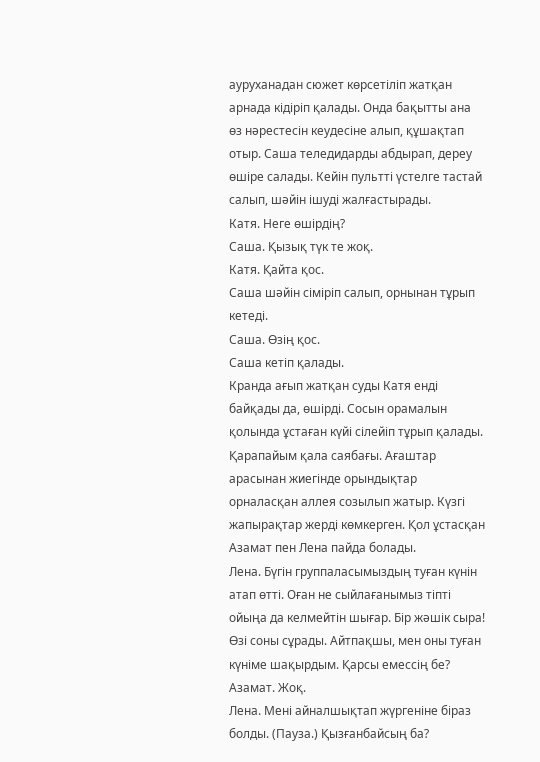ауруханадан сюжет көрсетіліп жатқан арнада кідіріп қалады. Онда бақытты ана өз нәрестесін кеудесіне алып, құшақтап отыр. Саша теледидарды абдырап, дереу өшіре салады. Кейін пультті үстелге тастай салып, шәйін ішуді жалғастырады.
Катя. Неге өшірдің?
Саша. Қызық түк те жоқ.
Катя. Қайта қос.
Саша шәйін сіміріп салып, орнынан тұрып кетеді.
Саша. Өзің қос.
Саша кетіп қалады.
Кранда ағып жатқан суды Катя енді байқады да, өшірді. Сосын орамалын қолында ұстаған күйі сілейіп тұрып қалады.
Қарапайым қала саябағы. Ағаштар арасынан жиегінде орындықтар орналасқан аллея созылып жатыр. Күзгі жапырақтар жерді көмкерген. Қол ұстасқан Азамат пен Лена пайда болады.
Лена. Бүгін группаласымыздың туған күнін атап өтті. Оған не сыйлағанымыз тіпті ойыңа да келмейтін шығар. Бір жәшік сыра! Өзі соны сұрады. Айтпақшы, мен оны туған күніме шақырдым. Қарсы емессің бе?
Азамат. Жоқ.
Лена. Мені айналшықтап жүргеніне біраз болды. (Пауза.) Қызғанбайсың ба?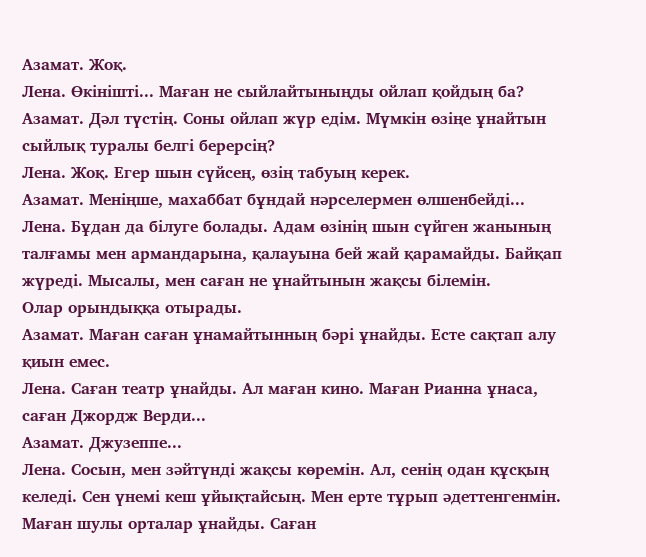Азамат. Жоқ.
Лена. Өкінішті... Маған не сыйлайтыныңды ойлап қойдың ба?
Азамат. Дәл түстің. Соны ойлап жүр едім. Мүмкін өзіңе ұнайтын сыйлық туралы белгі берерсің?
Лена. Жоқ. Егер шын сүйсең, өзің табуың керек.
Азамат. Меніңше, махаббат бұндай нәрселермен өлшенбейді...
Лена. Бұдан да білуге болады. Адам өзінің шын сүйген жанының талғамы мен армандарына, қалауына бей жай қарамайды. Байқап жүреді. Мысалы, мен саған не ұнайтынын жақсы білемін.
Олар орындыққа отырады.
Азамат. Маған саған ұнамайтынның бәрі ұнайды. Есте сақтап алу қиын емес.
Лена. Саған театр ұнайды. Ал маған кино. Маған Рианна ұнаса, саған Джордж Верди...
Азамат. Джузеппе...
Лена. Сосын, мен зәйтүнді жақсы көремін. Ал, сенің одан құсқың келеді. Сен үнемі кеш ұйықтайсың. Мен ерте тұрып әдеттенгенмін. Маған шулы орталар ұнайды. Саған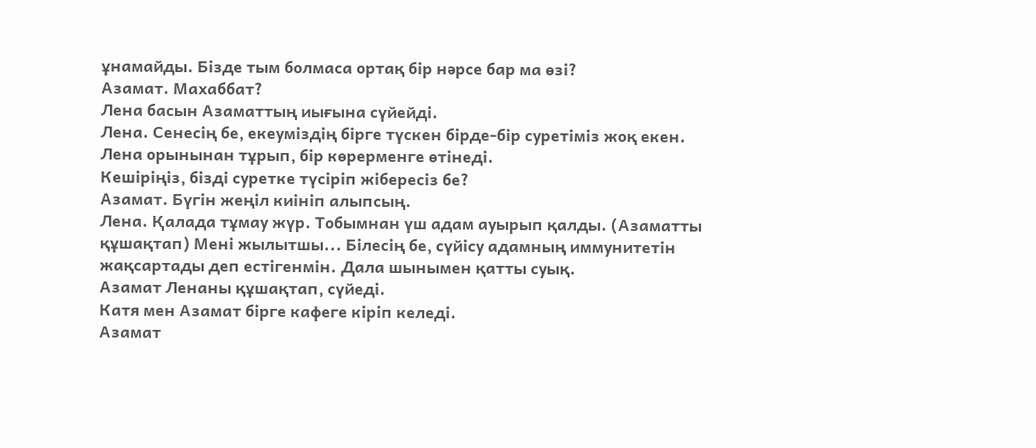ұнамайды. Бізде тым болмаса ортақ бір нәрсе бар ма өзі?
Азамат. Махаббат?
Лена басын Азаматтың иығына сүйейді.
Лена. Сенесің бе, екеуміздің бірге түскен бірде-бір суретіміз жоқ екен.
Лена орынынан тұрып, бір көрерменге өтінеді.
Кешіріңіз, бізді суретке түсіріп жібересіз бе?
Азамат. Бүгін жеңіл киініп алыпсың.
Лена. Қалада тұмау жүр. Тобымнан үш адам ауырып қалды. (Азаматты құшақтап) Мені жылытшы... Білесің бе, сүйісу адамның иммунитетін жақсартады деп естігенмін. Дала шынымен қатты суық.
Азамат Ленаны құшақтап, сүйеді.
Катя мен Азамат бірге кафеге кіріп келеді.
Азамат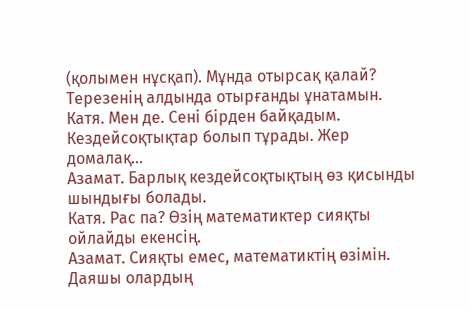(қолымен нұсқап). Мұнда отырсақ қалай? Терезенің алдында отырғанды ұнатамын.
Катя. Мен де. Сені бірден байқадым. Кездейсоқтықтар болып тұрады. Жер домалақ...
Азамат. Барлық кездейсоқтықтың өз қисынды шындығы болады.
Катя. Рас па? Өзің математиктер сияқты ойлайды екенсің.
Азамат. Сияқты емес, математиктің өзімін.
Даяшы олардың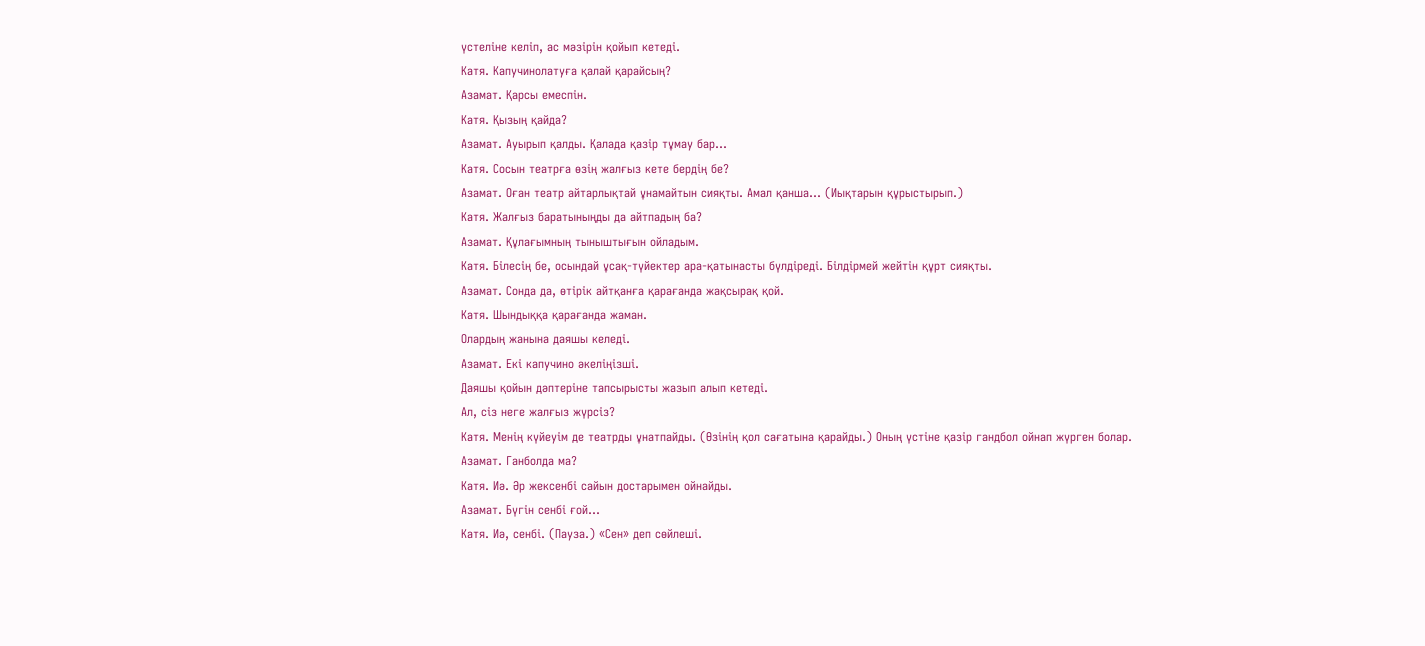үстеліне келіп, ас мәзірін қойып кетеді.
Катя. Капучинолатуға қалай қарайсың?
Азамат. Қарсы емеспін.
Катя. Қызың қайда?
Азамат. Ауырып қалды. Қалада қазір тұмау бар...
Катя. Сосын театрға өзің жалғыз кете бердің бе?
Азамат. Оған театр айтарлықтай ұнамайтын сияқты. Амал қанша... (Иықтарын құрыстырып.)
Катя. Жалғыз баратыныңды да айтпадың ба?
Азамат. Құлағымның тыныштығын ойладым.
Катя. Білесің бе, осындай ұсақ-түйектер ара-қатынасты бүлдіреді. Білдірмей жейтін құрт сияқты.
Азамат. Сонда да, өтірік айтқанға қарағанда жақсырақ қой.
Катя. Шындыққа қарағанда жаман.
Олардың жанына даяшы келеді.
Азамат. Екі капучино әкеліңізші.
Даяшы қойын дәптеріне тапсырысты жазып алып кетеді.
Ал, сіз неге жалғыз жүрсіз?
Катя. Менің күйеуім де театрды ұнатпайды. (Өзінің қол сағатына қарайды.) Оның үстіне қазір гандбол ойнап жүрген болар.
Азамат. Ганболда ма?
Катя. Иә. Әр жексенбі сайын достарымен ойнайды.
Азамат. Бүгін сенбі ғой...
Катя. Иә, сенбі. (Пауза.) «Сен» деп сөйлеші.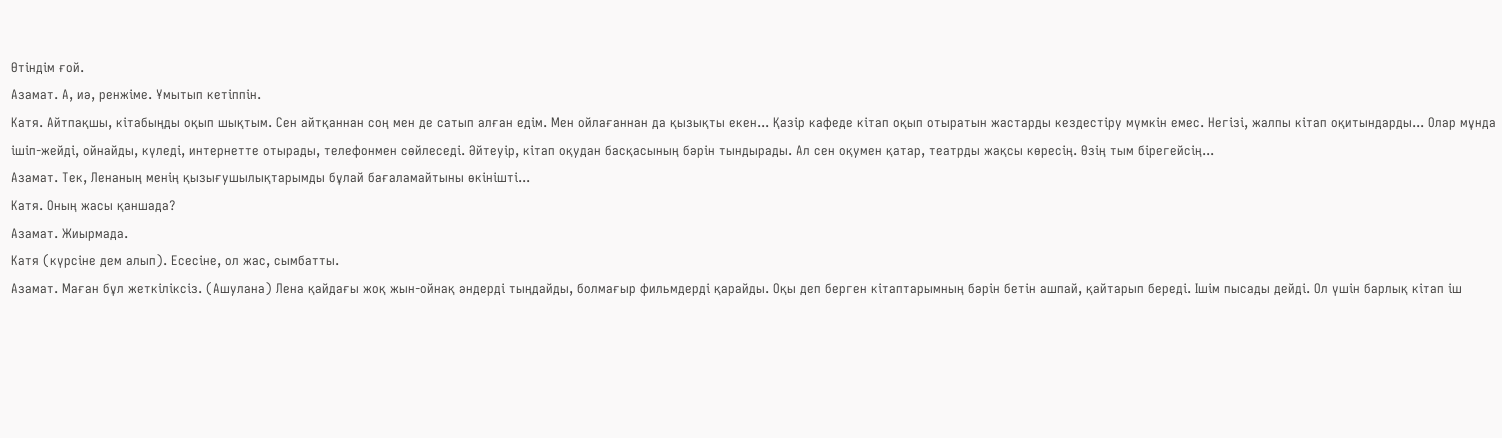Өтіндім ғой.
Азамат. А, иә, ренжіме. Ұмытып кетіппін.
Катя. Айтпақшы, кітабыңды оқып шықтым. Сен айтқаннан соң мен де сатып алған едім. Мен ойлағаннан да қызықты екен... Қазір кафеде кітап оқып отыратын жастарды кездестіру мүмкін емес. Негізі, жалпы кітап оқитындарды... Олар мұнда ішіп-жейді, ойнайды, күледі, интернетте отырады, телефонмен сөйлеседі. Әйтеуір, кітап оқудан басқасының бәрін тындырады. Ал сен оқумен қатар, театрды жақсы көресің. Өзің тым бірегейсің...
Азамат. Тек, Ленаның менің қызығушылықтарымды бұлай бағаламайтыны өкінішті...
Катя. Оның жасы қаншада?
Азамат. Жиырмада.
Катя (күрсіне дем алып). Есесіне, ол жас, сымбатты.
Азамат. Маған бұл жеткіліксіз. (Ашулана) Лена қайдағы жоқ жын-ойнақ әндерді тыңдайды, болмағыр фильмдерді қарайды. Оқы деп берген кітаптарымның бәрін бетін ашпай, қайтарып береді. Ішім пысады дейді. Ол үшін барлық кітап іш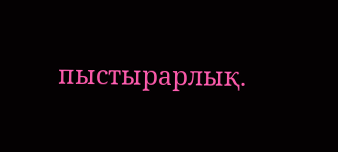пыстырарлық.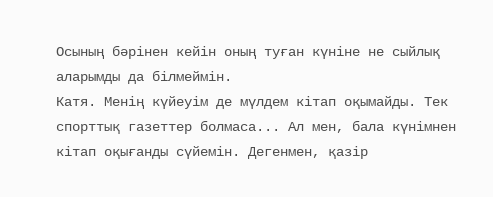Осының бәрінен кейін оның туған күніне не сыйлық аларымды да білмеймін.
Катя. Менің күйеуім де мүлдем кітап оқымайды. Тек спорттық газеттер болмаса... Ал мен, бала күнімнен кітап оқығанды сүйемін. Дегенмен, қазір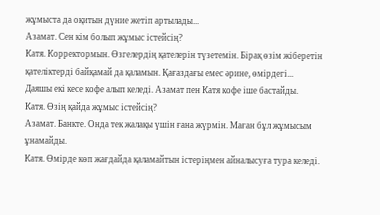жұмыста да оқитын дүние жетіп артылады...
Азамат. Сен кім болып жұмыс істейсің?
Катя. Корректормын. Өзгелердің қателерін түзетемін. Бірақ өзім жіберетін қателіктерді байқамай да қаламын. Қағаздағы емес әрине, өмірдегі...
Даяшы екі кесе кофе алып келеді. Азамат пен Катя кофе іше бастайды.
Катя. Өзің қайда жұмыс істейсің?
Азамат. Банкте. Онда тек жалақы үшін ғана жүрмін. Маған бұл жұмысым ұнамайды.
Катя. Өмірде көп жағдайда қаламайтын істеріңмен айналысуға тура келеді.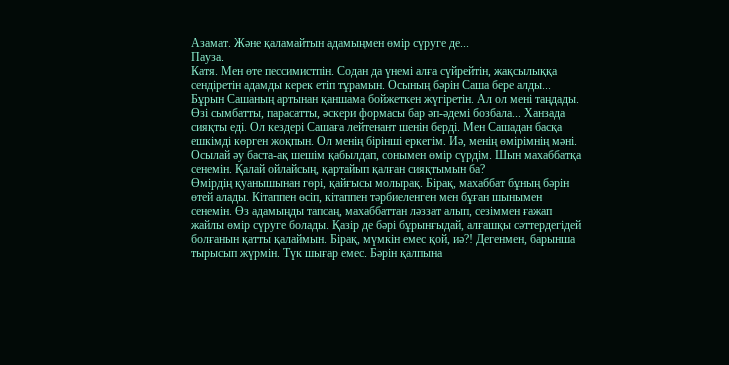Азамат. Және қаламайтын адамыңмен өмір сүруге де...
Пауза.
Катя. Мен өте пессимистпін. Содан да үнемі алға сүйрейтін, жақсылыққа сендіретін адамды керек етіп тұрамын. Осының бәрін Саша бере алды...
Бұрын Сашаның артынан қаншама бойжеткен жүгіретін. Ал ол мені таңдады. Өзі сымбатты, парасатты, әскери формасы бар әп-әдемі бозбала... Ханзада сияқты еді. Ол кездері Сашаға лейтенант шенін берді. Мен Сашадан басқа ешкімді көрген жоқпын. Ол менің бірінші еркегім. Иә, менің өмірімнің мәні. Осылай әу баста-ақ шешім қабылдап, сонымен өмір сүрдім. Шын махаббатқа сенемін. Қалай ойлайсың, қартайып қалған сияқтымын ба?
Өмірдің қуанышынан гөрі, қайғысы молырақ. Бірақ, махаббат бұның бәрін өтей алады. Кітаппен өсіп, кітаппен тәрбиеленген мен бұған шынымен сенемін. Өз адамыңды тапсаң, махаббаттан ләззат алып, сезіммен ғажап жайлы өмір сүруге болады. Қазір де бәрі бұрынғыдай, алғашқы сәттердегідей болғанын қатты қалаймын. Бірақ, мүмкін емес қой, иә?! Дегенмен, барынша тырысып жүрмін. Түк шығар емес. Бәрін қалпына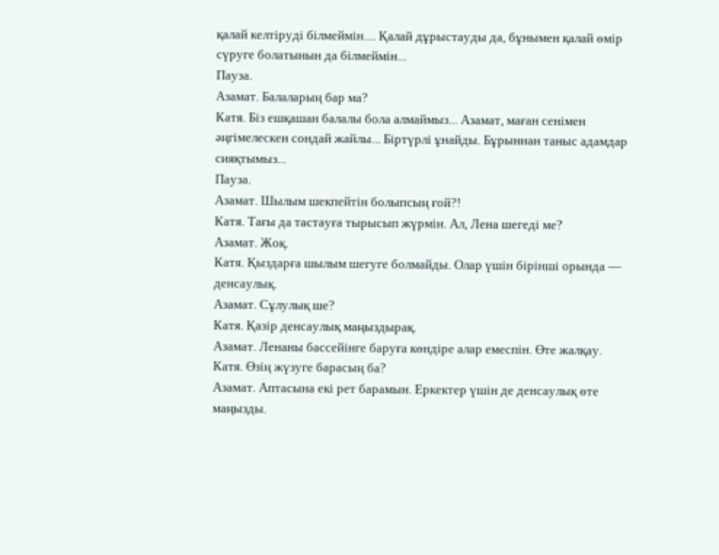қалай келтіруді білмеймін.... Қалай дұрыстауды да, бұнымен қалай өмір сүруге болатынын да білмеймін...
Пауза.
Азамат. Балаларың бар ма?
Катя. Біз ешқашан балалы бола алмаймыз... Азамат, маған сенімен әңгімелескен сондай жайлы... Біртүрлі ұнайды. Бұрыннан таныс адамдар сияқтымыз...
Пауза.
Азамат. Шылым шекпейтін болыпсың ғой?!
Катя. Тағы да тастауға тырысып жүрмін. Ал, Лена шегеді ме?
Азамат. Жоқ.
Катя. Қыздарға шылым шегуге болмайды. Олар үшін бірінші орында — денсаулық.
Азамат. Сұлулық ше?
Катя. Қазір денсаулық маңыздырақ.
Азамат. Ленаны бассейінге баруға көндіре алар емеспін. Өте жалқау.
Катя. Өзің жүзуге барасың ба?
Азамат. Аптасына екі рет барамын. Еркектер үшін де денсаулық өте маңызды.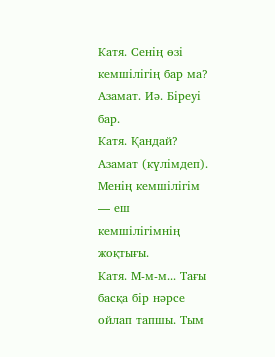Катя. Сенің өзі кемшілігің бар ма?
Азамат. Иә. Біреуі бар.
Катя. Қандай?
Азамат (күлімдеп). Менің кемшілігім — еш кемшілігімнің жоқтығы.
Катя. М-м-м... Тағы басқа бір нәрсе ойлап тапшы. Тым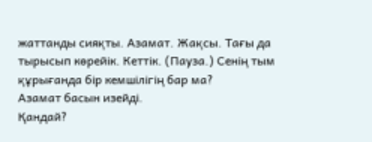жаттанды сияқты. Азамат. Жақсы. Тағы да тырысып көрейік. Кеттік. (Пауза.) Сенің тым құрығанда бір кемшілігің бар ма?
Азамат басын изейді.
Қандай?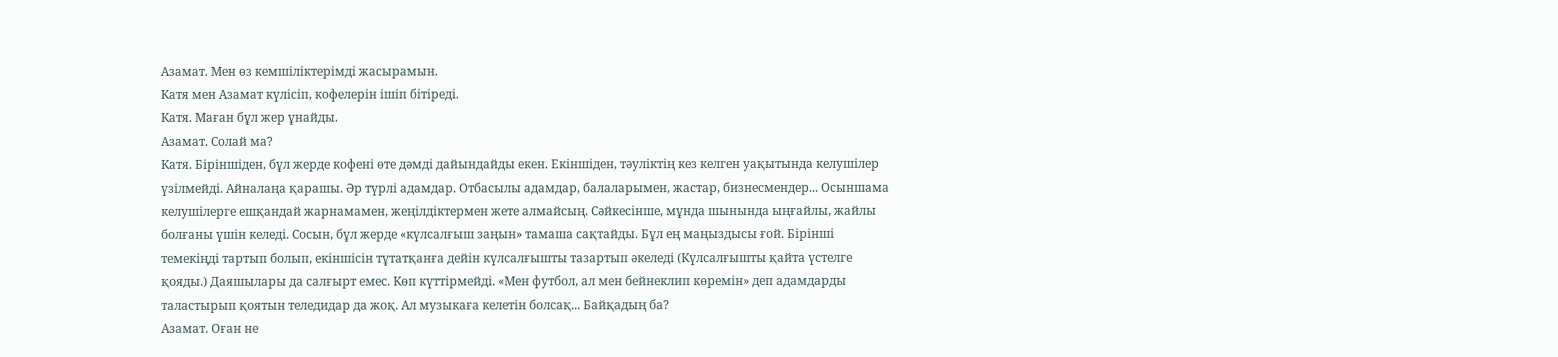Азамат. Мен өз кемшіліктерімді жасырамын.
Катя мен Азамат күлісіп, кофелерін ішіп бітіреді.
Катя. Маған бұл жер ұнайды.
Азамат. Солай ма?
Катя. Біріншіден, бұл жерде кофені өте дәмді дайындайды екен. Екіншіден, тәуліктің кез келген уақытында келушілер үзілмейді. Айналаңа қарашы. Әр түрлі адамдар. Отбасылы адамдар, балаларымен, жастар, бизнесмендер... Осыншама келушілерге ешқандай жарнамамен, жеңілдіктермен жете алмайсың. Сәйкесінше, мұнда шынында ыңғайлы, жайлы болғаны үшін келеді. Сосын, бұл жерде «күлсалғыш заңын» тамаша сақтайды. Бұл ең маңыздысы ғой. Бірінші темекіңді тартып болып, екіншісін тұтатқанға дейін күлсалғышты тазартып әкеледі (Күлсалғышты қайта үстелге қояды.) Даяшылары да салғырт емес. Көп күттірмейді. «Мен футбол, ал мен бейнеклип көремін» деп адамдарды таластырып қоятын теледидар да жоқ. Ал музыкаға келетін болсақ... Байқадың ба?
Азамат. Оған не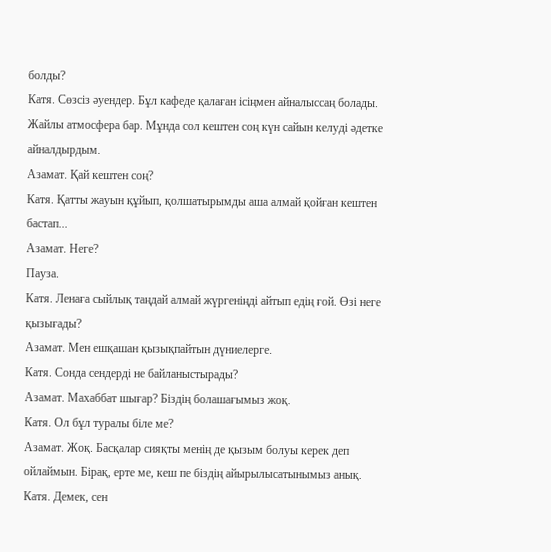болды?
Катя. Сөзсіз әуендер. Бұл кафеде қалаған ісіңмен айналыссаң болады. Жайлы атмосфера бар. Мұнда сол кештен соң күн сайын келуді әдетке айналдырдым.
Азамат. Қай кештен соң?
Катя. Қатты жауын құйып, қолшатырымды аша алмай қойған кештен бастап...
Азамат. Неге?
Пауза.
Катя. Ленаға сыйлық таңдай алмай жүргеніңді айтып едің ғой. Өзі неге қызығады?
Азамат. Мен ешқашан қызықпайтын дүниелерге.
Катя. Сонда сендерді не байланыстырады?
Азамат. Махаббат шығар? Біздің болашағымыз жоқ.
Катя. Ол бұл туралы біле ме?
Азамат. Жоқ. Басқалар сияқты менің де қызым болуы керек деп ойлаймын. Бірақ, ерте ме, кеш пе біздің айырылысатынымыз анық.
Катя. Демек, сен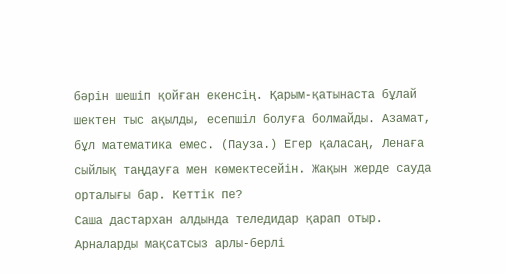бәрін шешіп қойған екенсің. Қарым-қатынаста бұлай шектен тыс ақылды, есепшіл болуға болмайды. Азамат, бұл математика емес. (Пауза.) Егер қаласаң, Ленаға сыйлық таңдауға мен көмектесейін. Жақын жерде сауда орталығы бар. Кеттік пе?
Саша дастархан алдында теледидар қарап отыр. Арналарды мақсатсыз арлы-берлі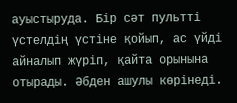ауыстыруда. Бір сәт пультті үстелдің үстіне қойып, ас үйді айналып жүріп, қайта орынына отырады. Әбден ашулы көрінеді.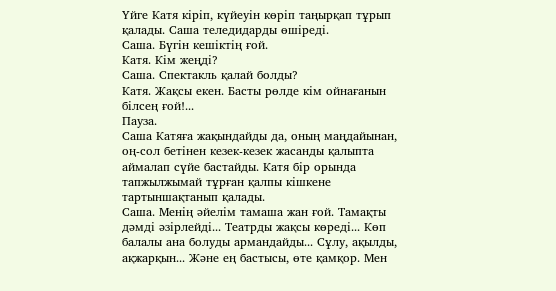Үйге Катя кіріп, күйеуін көріп таңырқап тұрып қалады. Саша теледидарды өшіреді.
Саша. Бүгін кешіктің ғой.
Катя. Кім жеңді?
Саша. Спектакль қалай болды?
Катя. Жақсы екен. Басты рөлде кім ойнағанын білсең ғой!...
Пауза.
Саша Катяға жақындайды да, оның маңдайынан, оң-сол бетінен кезек-кезек жасанды қалыпта аймалап сүйе бастайды. Катя бір орында тапжылжымай тұрған қалпы кішкене тартыншақтанып қалады.
Саша. Менің әйелім тамаша жан ғой. Тамақты дәмді әзірлейді... Театрды жақсы көреді... Көп балалы ана болуды армандайды... Сұлу, ақылды, ақжарқын... Және ең бастысы, өте қамқор. Мен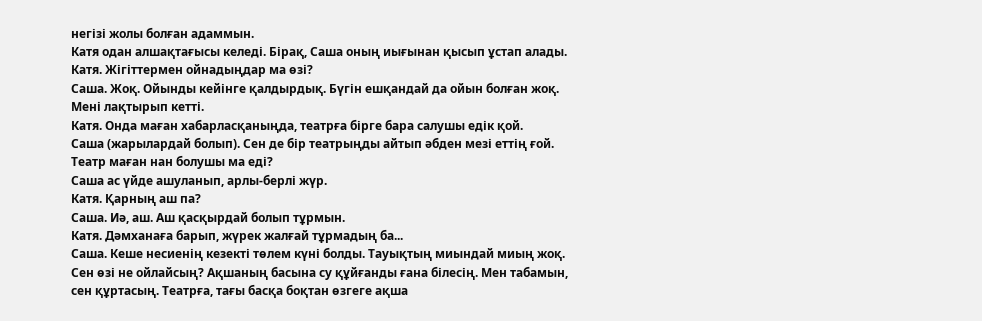негізі жолы болған адаммын.
Катя одан алшақтағысы келеді. Бірақ, Саша оның иығынан қысып ұстап алады.
Катя. Жігіттермен ойнадыңдар ма өзі?
Саша. Жоқ. Ойынды кейінге қалдырдық. Бүгін ешқандай да ойын болған жоқ. Мені лақтырып кетті.
Катя. Онда маған хабарласқаныңда, театрға бірге бара салушы едік қой.
Саша (жарылардай болып). Сен де бір театрыңды айтып әбден мезі еттің ғой. Театр маған нан болушы ма еді?
Саша ас үйде ашуланып, арлы-берлі жүр.
Катя. Қарның аш па?
Саша. Иә, аш. Аш қасқырдай болып тұрмын.
Катя. Дәмханаға барып, жүрек жалғай тұрмадың ба...
Саша. Кеше несиенің кезекті төлем күні болды. Тауықтың миындай миың жоқ. Сен өзі не ойлайсың? Ақшаның басына су құйғанды ғана білесің. Мен табамын, сен құртасың. Театрға, тағы басқа боқтан өзгеге ақша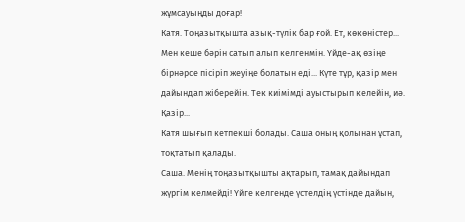жұмсауыңды доғар!
Катя. Тоңазытқышта азық-түлік бар ғой. Ет, көкөністер... Мен кеше бәрін сатып алып келгенмін. Үйде-ақ өзіңе бірнәрсе пісіріп жеуіңе болатын еді... Күте тұр, қазір мен дайындап жіберейін. Тек киімімді ауыстырып келейін, иә. Қазір...
Катя шығып кетпекші болады. Саша оның қолынан ұстап, тоқтатып қалады.
Саша. Менің тоңазытқышты ақтарып, тамақ дайындап жүргім келмейді! Үйге келгенде үстелдің үстінде дайын,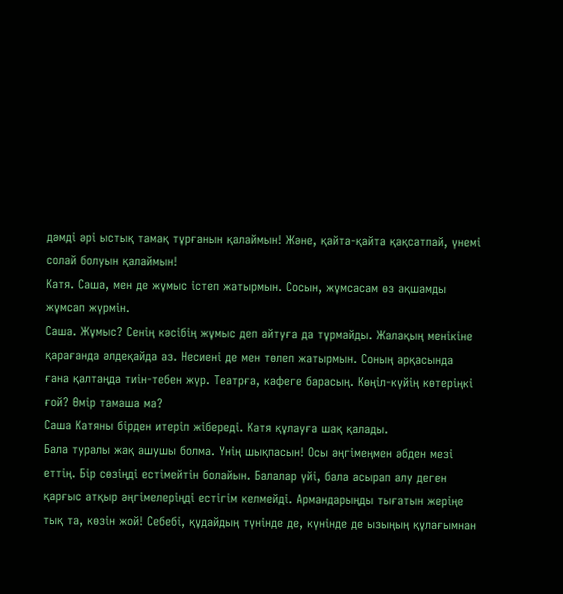дәмді әрі ыстық тамақ тұрғанын қалаймын! Және, қайта-қайта қақсатпай, үнемі солай болуын қалаймын!
Катя. Саша, мен де жұмыс істеп жатырмын. Сосын, жұмсасам өз ақшамды жұмсап жүрмін.
Саша. Жұмыс? Сенің кәсібің жұмыс деп айтуға да тұрмайды. Жалақың менікіне қарағанда әлдеқайда аз. Несиені де мен төлеп жатырмын. Соның арқасында ғана қалтаңда тиін-тебен жүр. Театрға, кафеге барасың. Көңіл-күйің көтеріңкі ғой? Өмір тамаша ма?
Саша Катяны бірден итеріп жібереді. Катя құлауға шақ қалады.
Бала туралы жақ ашушы болма. Үнің шықпасын! Осы әңгімеңмен әбден мезі еттің. Бір сөзіңді естімейтін болайын. Балалар үйі, бала асырап алу деген қарғыс атқыр әңгімелеріңді естігім келмейді. Армандарыңды тығатын жеріңе тық та, көзін жой! Себебі, құдайдың түнінде де, күнінде де ызыңың құлағымнан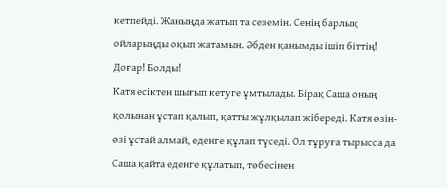кетпейді. Жаныңда жатып та сеземін. Сенің барлық ойларыңды оқып жатамын. Әбден қанымды ішіп біттің! Доғар! Болды!
Катя есіктен шығып кетуге ұмтылады. Бірақ Саша оның қолынан ұстап қалып, қатты жұлқылап жібереді. Катя өзін-өзі ұстай алмай, еденге құлап түседі. Ол тұруға тырысса да Саша қайта еденге құлатып, төбесінен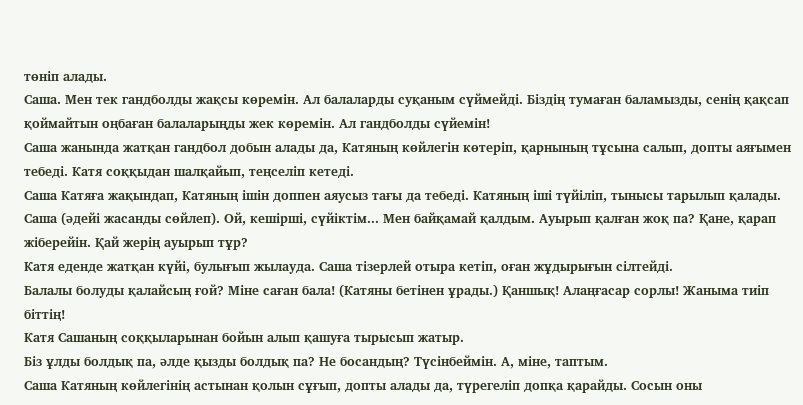төніп алады.
Саша. Мен тек гандболды жақсы көремін. Ал балаларды суқаным сүймейді. Біздің тумаған баламызды, сенің қақсап қоймайтын оңбаған балаларыңды жек көремін. Ал гандболды сүйемін!
Саша жанында жатқан гандбол добын алады да, Катяның көйлегін көтеріп, қарнының тұсына салып, допты аяғымен тебеді. Катя соққыдан шалқайып, теңселіп кетеді.
Саша Катяға жақындап, Катяның ішін доппен аяусыз тағы да тебеді. Катяның іші түйіліп, тынысы тарылып қалады.
Саша (әдейі жасанды сөйлеп). Ой, кешірші, сүйіктім... Мен байқамай қалдым. Ауырып қалған жоқ па? Қане, қарап жіберейін. Қай жерің ауырып тұр?
Катя еденде жатқан күйі, булығып жылауда. Саша тізерлей отыра кетіп, оған жұдырығын сілтейді.
Балалы болуды қалайсың ғой? Міне саған бала! (Катяны бетінен ұрады.) Қаншық! Алаңғасар сорлы! Жаныма тиіп біттің!
Катя Сашаның соққыларынан бойын алып қашуға тырысып жатыр.
Біз ұлды болдық па, әлде қызды болдық па? Не босандың? Түсінбеймін. А, міне, таптым.
Саша Катяның көйлегінің астынан қолын сұғып, допты алады да, түрегеліп допқа қарайды. Сосын оны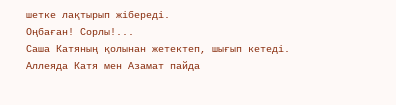шетке лақтырып жібереді.
Оңбаған! Сорлы!...
Саша Катяның қолынан жетектеп, шығып кетеді.
Аллеяда Катя мен Азамат пайда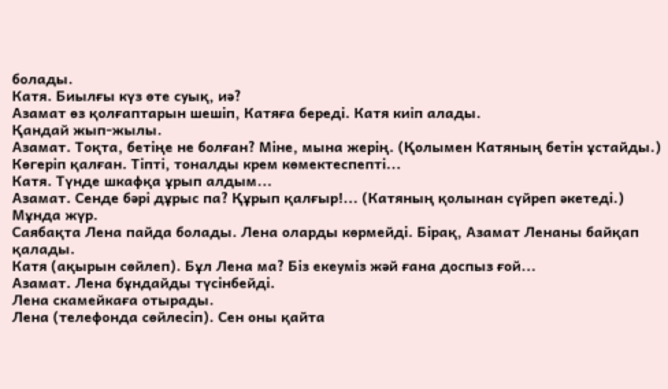болады.
Катя. Биылғы күз өте суық, иә?
Азамат өз қолғаптарын шешіп, Катяға береді. Катя киіп алады.
Қандай жып-жылы.
Азамат. Тоқта, бетіңе не болған? Міне, мына жерің. (Қолымен Катяның бетін ұстайды.) Көгеріп қалған. Тіпті, тоналды крем көмектеспепті...
Катя. Түнде шкафқа ұрып алдым...
Азамат. Сенде бәрі дұрыс па? Құрып қалғыр!... (Катяның қолынан сүйреп әкетеді.) Мұнда жүр.
Саябақта Лена пайда болады. Лена оларды көрмейді. Бірақ, Азамат Ленаны байқап қалады.
Катя (ақырын сөйлеп). Бұл Лена ма? Біз екеуміз жәй ғана доспыз ғой...
Азамат. Лена бұндайды түсінбейді.
Лена скамейкаға отырады.
Лена (телефонда сөйлесіп). Сен оны қайта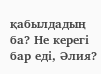қабылдадың ба? Не керегі бар еді, Әлия?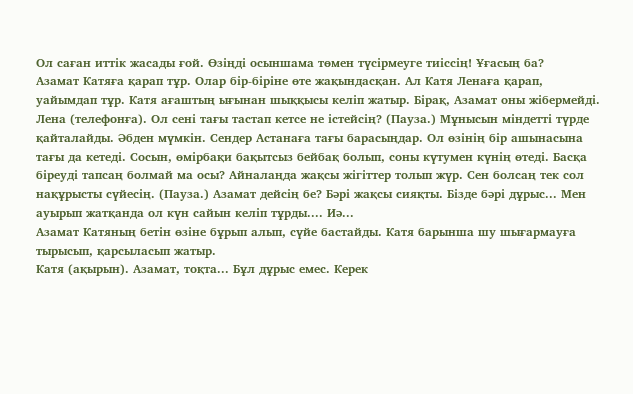Ол саған иттік жасады ғой. Өзіңді осыншама төмен түсірмеуге тиіссің! Ұғасың ба?
Азамат Катяға қарап тұр. Олар бір-біріне өте жақындасқан. Ал Катя Ленаға қарап, уайымдап тұр. Катя ағаштың ығынан шыққысы келіп жатыр. Бірақ, Азамат оны жібермейді.
Лена (телефонға). Ол сені тағы тастап кетсе не істейсің? (Пауза.) Мұнысын міндетті түрде қайталайды. Әбден мүмкін. Сендер Астанаға тағы барасыңдар. Ол өзінің бір ашынасына тағы да кетеді. Сосын, өмірбақи бақытсыз бейбақ болып, соны күтумен күнің өтеді. Басқа біреуді тапсаң болмай ма осы? Айналаңда жақсы жігіттер толып жүр. Сен болсаң тек сол нақұрысты сүйесің. (Пауза.) Азамат дейсің бе? Бәрі жақсы сияқты. Бізде бәрі дұрыс... Мен ауырып жатқанда ол күн сайын келіп тұрды.... Иә...
Азамат Катяның бетін өзіне бұрып алып, сүйе бастайды. Катя барынша шу шығармауға тырысып, қарсыласып жатыр.
Катя (ақырын). Азамат, тоқта... Бұл дұрыс емес. Керек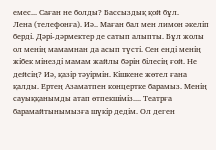емес... Саған не болды? Бассыздық қой бұл.
Лена (телефонға). Иә.. Маған бал мен лимон әкеліп берді. Дәрі-дәрмектер де сатып алыпты. Бұл жолы ол менің мамамнан да асып түсті. Сен енді менің жібек мінезді мамам жайлы бәрін білесің ғой. Не дейсің? Иә, қазір тәуірмін. Кішкене жөтел ғана қалды. Ертең Азаматпен концертке барамыз. Менің сауыққанымды атап өтпекшіміз.... Театрға барамайтынымызға шүкір дедім. Ол деген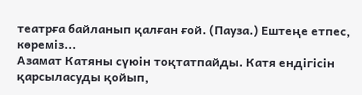театрға байланып қалған ғой. (Пауза.) Ештеңе етпес, көреміз...
Азамат Катяны сүюін тоқтатпайды. Катя ендігісін қарсыласуды қойып,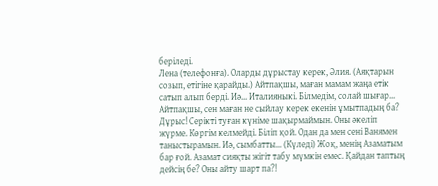беріледі.
Лена (телефонға). Оларды дұрыстау керек, Әлия. (Аяқтарын созып, етігіне қарайды.) Айтпақшы, маған мамам жаңа етік сатып алып берді. Иә... Италияныкі. Білмедім, солай шығар... Айтпақшы, сен маған не сыйлау керек екенін ұмытпадың ба? Дұрыс! Серікті туған күніме шақырмаймын. Оны әкеліп жүрме. Көргім келмейді. Біліп қой. Одан да мен сені Ванямен таныстырамын. Иә, сымбатты... (Күледі) Жоқ, менің Азаматым бар ғой. Азамат сияқты жігіт табу мүмкін емес. Қайдан таптың дейсің бе? Оны айту шарт па?!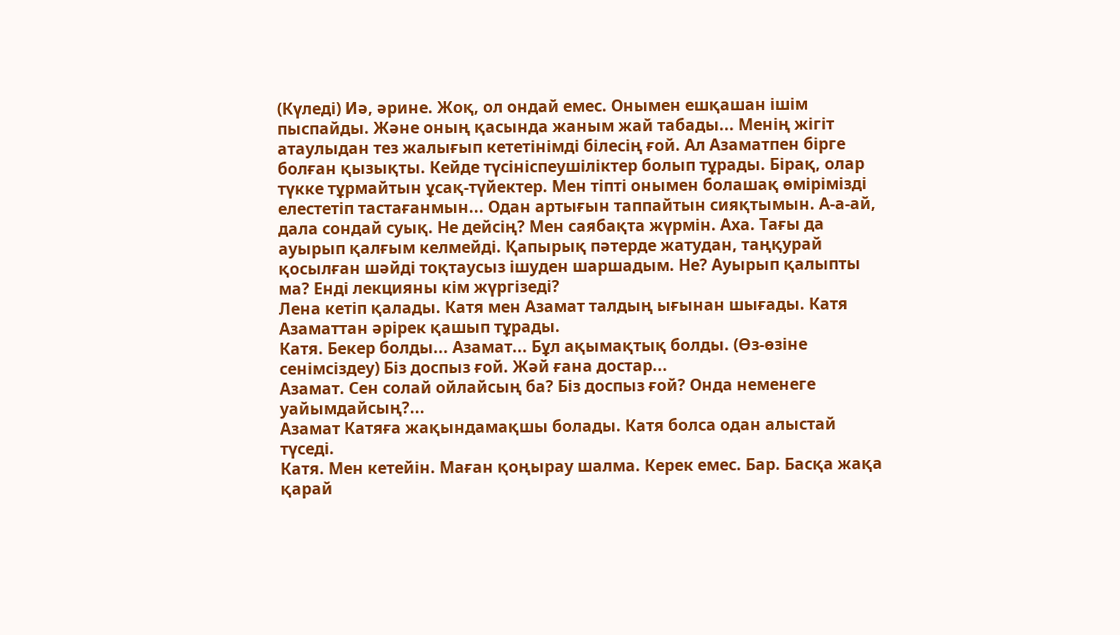(Күледі) Иә, әрине. Жоқ, ол ондай емес. Онымен ешқашан ішім пыспайды. Және оның қасында жаным жай табады... Менің жігіт атаулыдан тез жалығып кететінімді білесің ғой. Ал Азаматпен бірге болған қызықты. Кейде түсініспеушіліктер болып тұрады. Бірақ, олар түкке тұрмайтын ұсақ-түйектер. Мен тіпті онымен болашақ өмірімізді елестетіп тастағанмын... Одан артығын таппайтын сияқтымын. А-а-ай, дала сондай суық. Не дейсің? Мен саябақта жүрмін. Аха. Тағы да ауырып қалғым келмейді. Қапырық пәтерде жатудан, таңқурай қосылған шәйді тоқтаусыз ішуден шаршадым. Не? Ауырып қалыпты ма? Енді лекцияны кім жүргізеді?
Лена кетіп қалады. Катя мен Азамат талдың ығынан шығады. Катя Азаматтан әрірек қашып тұрады.
Катя. Бекер болды... Азамат... Бұл ақымақтық болды. (Өз-өзіне сенімсіздеу) Біз доспыз ғой. Жәй ғана достар...
Азамат. Сен солай ойлайсың ба? Біз доспыз ғой? Онда неменеге уайымдайсың?...
Азамат Катяға жақындамақшы болады. Катя болса одан алыстай түседі.
Катя. Мен кетейін. Маған қоңырау шалма. Керек емес. Бар. Басқа жақа қарай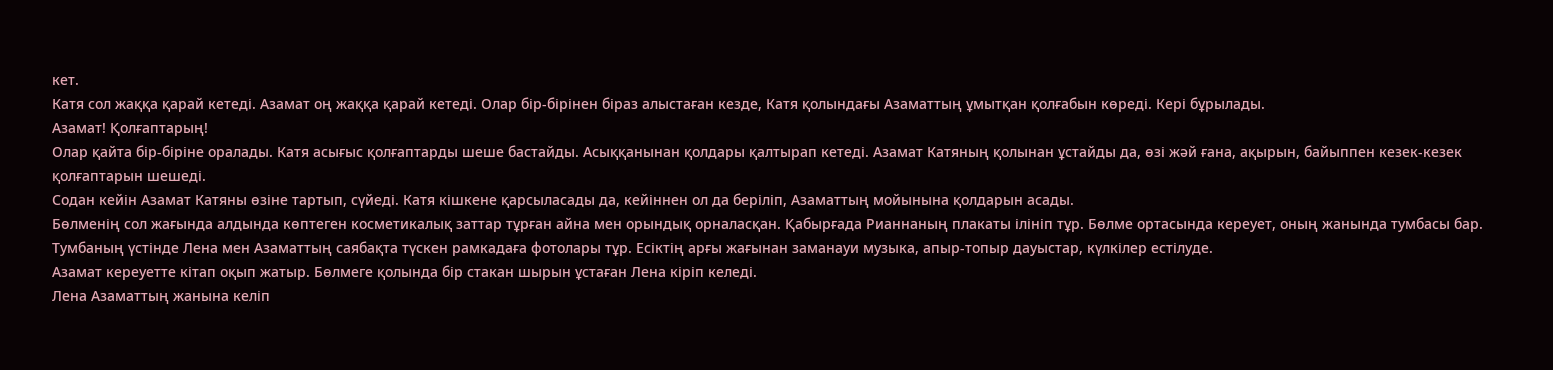кет.
Катя сол жаққа қарай кетеді. Азамат оң жаққа қарай кетеді. Олар бір-бірінен біраз алыстаған кезде, Катя қолындағы Азаматтың ұмытқан қолғабын көреді. Кері бұрылады.
Азамат! Қолғаптарың!
Олар қайта бір-біріне оралады. Катя асығыс қолғаптарды шеше бастайды. Асыққанынан қолдары қалтырап кетеді. Азамат Катяның қолынан ұстайды да, өзі жәй ғана, ақырын, байыппен кезек-кезек қолғаптарын шешеді.
Содан кейін Азамат Катяны өзіне тартып, сүйеді. Катя кішкене қарсыласады да, кейіннен ол да беріліп, Азаматтың мойынына қолдарын асады.
Бөлменің сол жағында алдында көптеген косметикалық заттар тұрған айна мен орындық орналасқан. Қабырғада Рианнаның плакаты ілініп тұр. Бөлме ортасында кереует, оның жанында тумбасы бар. Тумбаның үстінде Лена мен Азаматтың саябақта түскен рамкадаға фотолары тұр. Есіктің арғы жағынан заманауи музыка, апыр-топыр дауыстар, күлкілер естілуде.
Азамат кереуетте кітап оқып жатыр. Бөлмеге қолында бір стакан шырын ұстаған Лена кіріп келеді.
Лена Азаматтың жанына келіп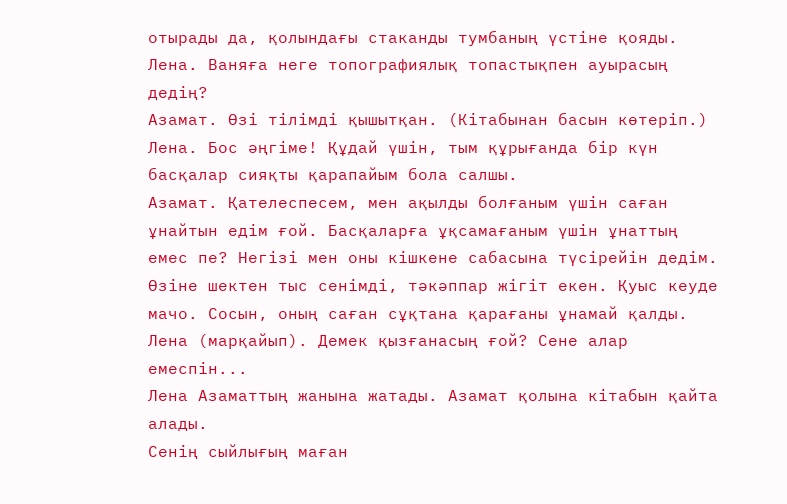отырады да, қолындағы стаканды тумбаның үстіне қояды.
Лена. Ваняға неге топографиялық топастықпен ауырасың дедің?
Азамат. Өзі тілімді қышытқан. (Кітабынан басын көтеріп.)
Лена. Бос әңгіме! Құдай үшін, тым құрығанда бір күн басқалар сияқты қарапайым бола салшы.
Азамат. Қателеспесем, мен ақылды болғаным үшін саған ұнайтын едім ғой. Басқаларға ұқсамағаным үшін ұнаттың емес пе? Негізі мен оны кішкене сабасына түсірейін дедім. Өзіне шектен тыс сенімді, тәкәппар жігіт екен. Қуыс кеуде мачо. Сосын, оның саған сұқтана қарағаны ұнамай қалды.
Лена (марқайып). Демек қызғанасың ғой? Сене алар емеспін...
Лена Азаматтың жанына жатады. Азамат қолына кітабын қайта алады.
Сенің сыйлығың маған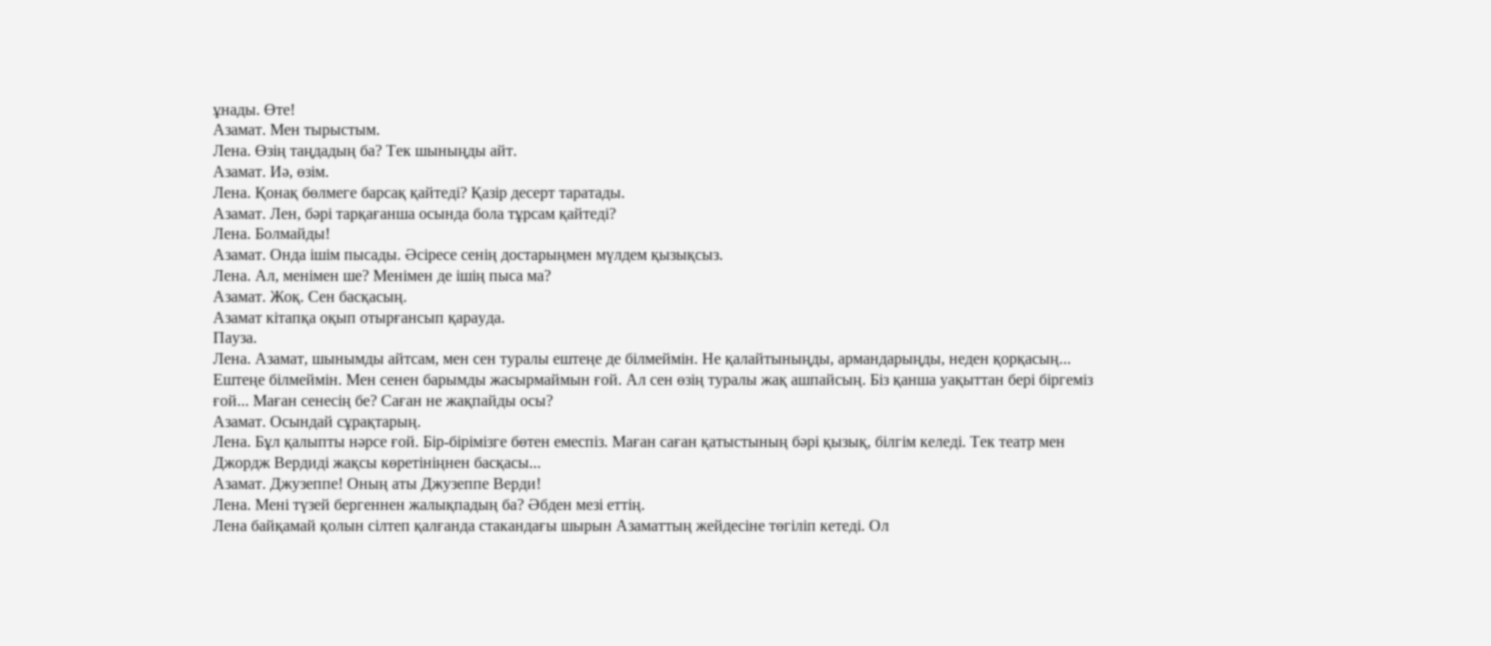ұнады. Өте!
Азамат. Мен тырыстым.
Лена. Өзің таңдадың ба? Тек шыныңды айт.
Азамат. Иә, өзім.
Лена. Қонақ бөлмеге барсақ қайтеді? Қазір десерт таратады.
Азамат. Лен, бәрі тарқағанша осында бола тұрсам қайтеді?
Лена. Болмайды!
Азамат. Онда ішім пысады. Әсіресе сенің достарыңмен мүлдем қызықсыз.
Лена. Ал, менімен ше? Менімен де ішің пыса ма?
Азамат. Жоқ. Сен басқасың.
Азамат кітапқа оқып отырғансып қарауда.
Пауза.
Лена. Азамат, шынымды айтсам, мен сен туралы ештеңе де білмеймін. Не қалайтыныңды, армандарыңды, неден қорқасың... Ештеңе білмеймін. Мен сенен барымды жасырмаймын ғой. Ал сен өзің туралы жақ ашпайсың. Біз қанша уақыттан бері біргеміз ғой... Маған сенесің бе? Саған не жақпайды осы?
Азамат. Осындай сұрақтарың.
Лена. Бұл қалыпты нәрсе ғой. Бір-бірімізге бөтен емеспіз. Маған саған қатыстының бәрі қызық, білгім келеді. Тек театр мен Джордж Вердиді жақсы көретініңнен басқасы...
Азамат. Джузеппе! Оның аты Джузеппе Верди!
Лена. Мені түзей бергеннен жалықпадың ба? Әбден мезі еттің.
Лена байқамай қолын сілтеп қалғанда стакандағы шырын Азаматтың жейдесіне төгіліп кетеді. Ол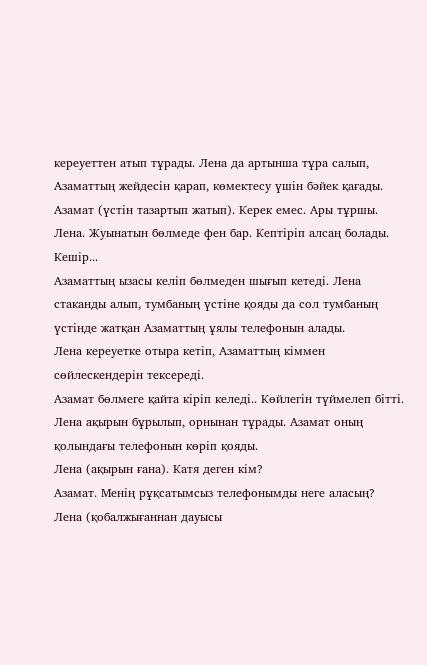кереуеттен атып тұрады. Лена да артынша тұра салып, Азаматтың жейдесін қарап, көмектесу үшін бәйек қағады.
Азамат (үстін тазартып жатып). Керек емес. Ары тұршы.
Лена. Жуынатын бөлмеде фен бар. Кептіріп алсаң болады. Кешір...
Азаматтың ызасы келіп бөлмеден шығып кетеді. Лена стаканды алып, тумбаның үстіне қояды да сол тумбаның үстінде жатқан Азаматтың ұялы телефонын алады.
Лена кереуетке отыра кетіп, Азаматтың кіммен сөйлескендерін тексереді.
Азамат бөлмеге қайта кіріп келеді.. Көйлегін түймелеп бітті. Лена ақырын бұрылып, орнынан тұрады. Азамат оның қолындағы телефонын көріп қояды.
Лена (ақырын ғана). Катя деген кім?
Азамат. Менің рұқсатымсыз телефонымды неге аласың?
Лена (қобалжығаннан дауысы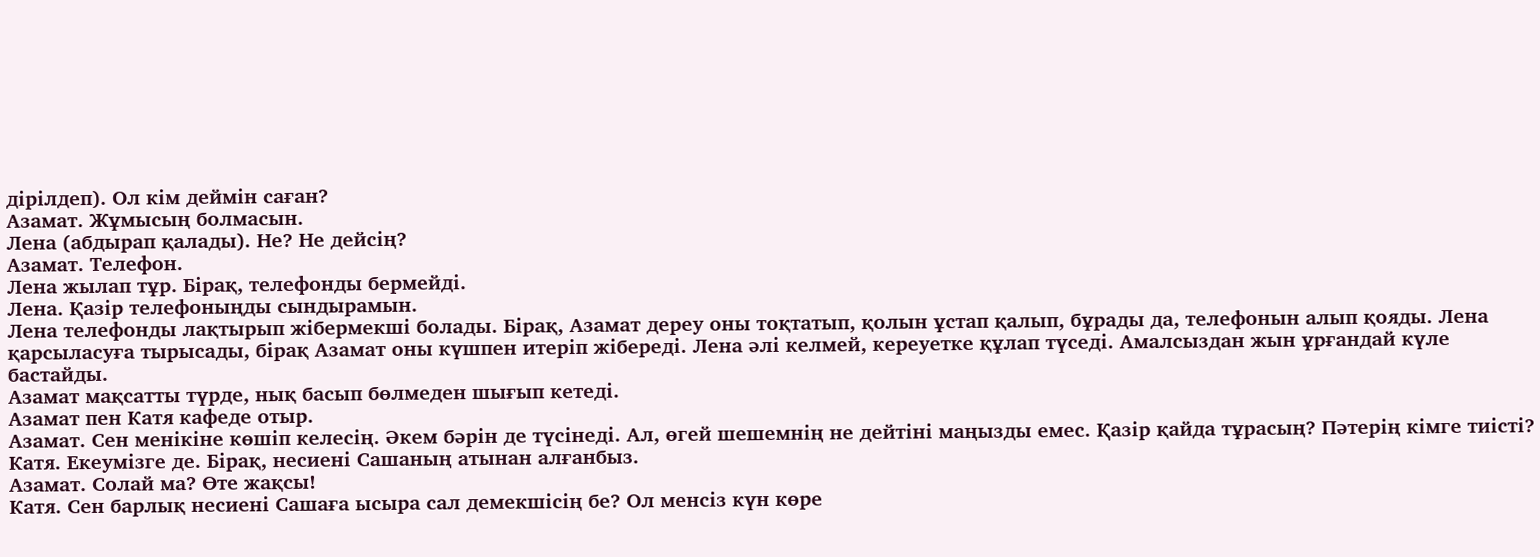дірілдеп). Ол кім деймін саған?
Азамат. Жұмысың болмасын.
Лена (абдырап қалады). Не? Не дейсің?
Азамат. Телефон.
Лена жылап тұр. Бірақ, телефонды бермейді.
Лена. Қазір телефоныңды сындырамын.
Лена телефонды лақтырып жібермекші болады. Бірақ, Азамат дереу оны тоқтатып, қолын ұстап қалып, бұрады да, телефонын алып қояды. Лена қарсыласуға тырысады, бірақ Азамат оны күшпен итеріп жібереді. Лена әлі келмей, кереуетке құлап түседі. Амалсыздан жын ұрғандай күле бастайды.
Азамат мақсатты түрде, нық басып бөлмеден шығып кетеді.
Азамат пен Катя кафеде отыр.
Азамат. Сен менікіне көшіп келесің. Әкем бәрін де түсінеді. Ал, өгей шешемнің не дейтіні маңызды емес. Қазір қайда тұрасың? Пәтерің кімге тиісті?
Катя. Екеумізге де. Бірақ, несиені Сашаның атынан алғанбыз.
Азамат. Солай ма? Өте жақсы!
Катя. Сен барлық несиені Сашаға ысыра сал демекшісің бе? Ол менсіз күн көре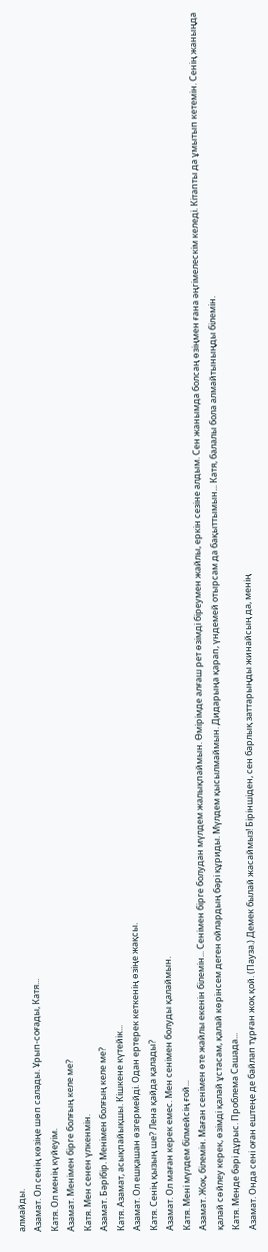алмайды.
Азамат. Ол сенің көзіңе шөп салады. Ұрып-соғады, Катя...
Катя. Ол менің күйеуім.
Азамат. Менімен бірге болғың келе ме?
Катя. Мен сенен үлкенмін.
Азамат. Бәрібір. Менімен болғың келе ме?
Катя. Азамат, асықпайықшы. Кішкене күтейік...
Азамат. Ол ешқашан өзгермейді. Одан ертерек кеткенің өзіңе жақсы.
Катя. Сенің қызың ше? Лена қайда қалады?
Азамат. Ол маған керек емес. Мен сенімен болуды қалаймын.
Катя. Мені мүлдем білмейсің ғой...
Азамат. Жоқ, білемін. Маған сенімен өте жайлы екенін білемін... Сенімен бірге болудан мүлдем жалықпаймын. Өмірімде алғаш рет өзімді біреумен жайлы, еркін сезіне алдым. Сен жанымда болсаң өзіңмен ғана әңгімелескім келеді. Кітапты да ұмытып кетемін. Сенің жаныңда қалай сөйлеу керек, өзімді қалай ұстасам, қалай көрінсем деген ойлардың бәрі құриды. Мүлдем қысылмаймын. Дидарыңа қарап, үндемей отырсам да бақыттымын... Катя, балалы бола алмайтыныңды білемін.
Катя. Менде бәрі дұрыс. Проблема Сашада...
Азамат. Онда сені оған ештеңе де байлап тұрған жоқ қой. (Пауза.) Демек былай жасаймыз! Біріншіден, сен барлық заттарыңды жинайсың да, менің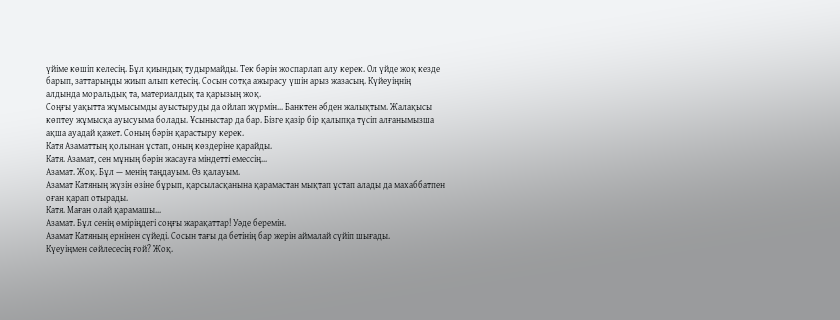үйіме көшіп келесің. Бұл қиындық тудырмайды. Тек бәрін жоспарлап алу керек. Ол үйде жоқ кезде барып, заттарыңды жиып алып кетесің. Сосын сотқа ажырасу үшін арыз жазасың. Күйеуіңнің алдында моральдық та, материалдық та қарызың жоқ.
Соңғы уақытта жұмысымды ауыстыруды да ойлап жүрмін... Банктен әбден жалықтым. Жалақысы көптеу жұмысқа ауысуыма болады. Ұсыныстар да бар. Бізге қазір бір қалыпқа түсіп алғанымызша ақша ауадай қажет. Соның бәрін қарастыру керек.
Катя Азаматтың қолынан ұстап, оның көздеріне қарайды.
Катя. Азамат, сен мұның бәрін жасауға міндетті емессің...
Азамат. Жоқ. Бұл — менің таңдауым. Өз қалауым.
Азамат Катяның жүзін өзіне бұрып, қарсыласқанына қарамастан мықтап ұстап алады да махаббатпен оған қарап отырады.
Катя. Маған олай қарамашы...
Азамат. Бұл сенің өміріңдегі соңғы жарақаттар! Уәде беремін.
Азамат Катяның ернінен сүйеді. Сосын тағы да бетінің бар жерін аймалай сүйіп шығады.
Күеуіңмен сөйлесесің ғой? Жоқ.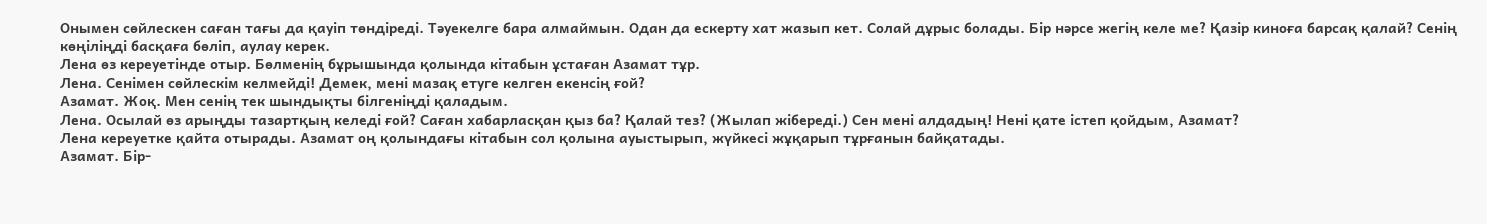Онымен сөйлескен саған тағы да қауіп төндіреді. Тәуекелге бара алмаймын. Одан да ескерту хат жазып кет. Солай дұрыс болады. Бір нәрсе жегің келе ме? Қазір киноға барсақ қалай? Сенің көңіліңді басқаға бөліп, аулау керек.
Лена өз кереуетінде отыр. Бөлменің бұрышында қолында кітабын ұстаған Азамат тұр.
Лена. Сенімен сөйлескім келмейді! Демек, мені мазақ етуге келген екенсің ғой?
Азамат. Жоқ. Мен сенің тек шындықты білгеніңді қаладым.
Лена. Осылай өз арыңды тазартқың келеді ғой? Саған хабарласқан қыз ба? Қалай тез? (Жылап жібереді.) Сен мені алдадың! Нені қате істеп қойдым, Азамат?
Лена кереуетке қайта отырады. Азамат оң қолындағы кітабын сол қолына ауыстырып, жүйкесі жұқарып тұрғанын байқатады.
Азамат. Бір-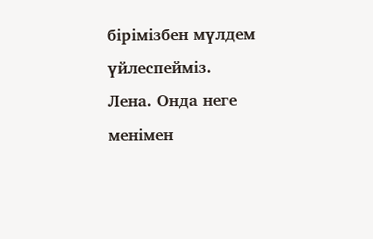бірімізбен мүлдем үйлеспейміз.
Лена. Онда неге менімен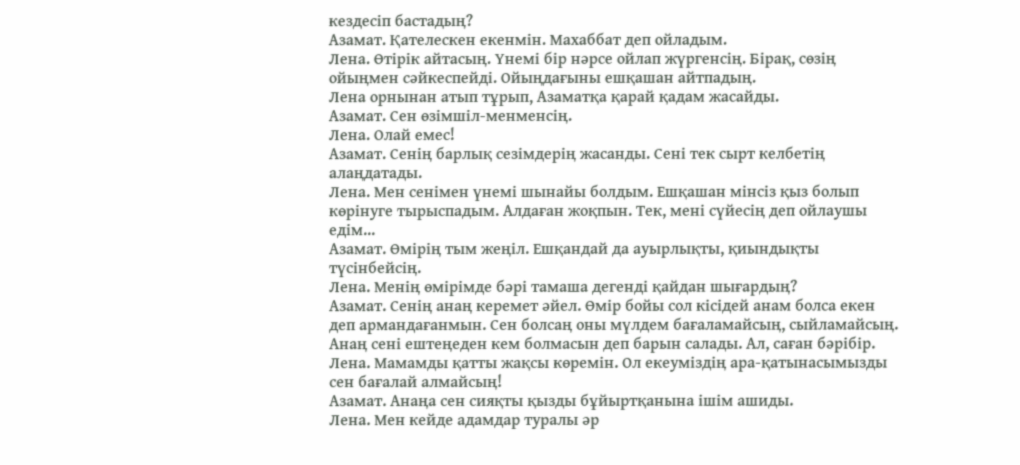кездесіп бастадың?
Азамат. Қателескен екенмін. Махаббат деп ойладым.
Лена. Өтірік айтасың. Үнемі бір нәрсе ойлап жүргенсің. Бірақ, сөзің ойыңмен сәйкеспейді. Ойыңдағыны ешқашан айтпадың.
Лена орнынан атып тұрып, Азаматқа қарай қадам жасайды.
Азамат. Сен өзімшіл-менменсің.
Лена. Олай емес!
Азамат. Сенің барлық сезімдерің жасанды. Сені тек сырт келбетің алаңдатады.
Лена. Мен сенімен үнемі шынайы болдым. Ешқашан мінсіз қыз болып көрінуге тырыспадым. Алдаған жоқпын. Тек, мені сүйесің деп ойлаушы едім...
Азамат. Өмірің тым жеңіл. Ешқандай да ауырлықты, қиындықты түсінбейсің.
Лена. Менің өмірімде бәрі тамаша дегенді қайдан шығардың?
Азамат. Сенің анаң керемет әйел. Өмір бойы сол кісідей анам болса екен деп армандағанмын. Сен болсаң оны мүлдем бағаламайсың, сыйламайсың. Анаң сені ештеңеден кем болмасын деп барын салады. Ал, саған бәрібір.
Лена. Мамамды қатты жақсы көремін. Ол екеуміздің ара-қатынасымызды сен бағалай алмайсың!
Азамат. Анаңа сен сияқты қызды бұйыртқанына ішім ашиды.
Лена. Мен кейде адамдар туралы әр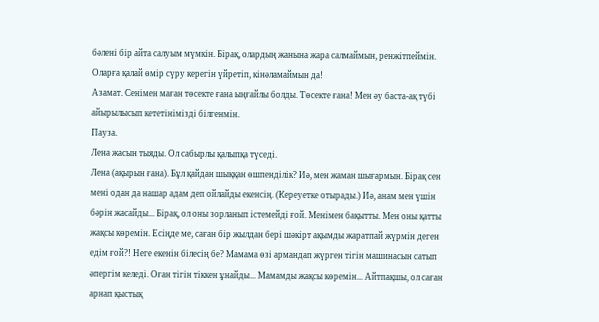бәлені бір айта салуым мүмкін. Бірақ, олардың жанына жара салмаймын, ренжітпеймін. Оларға қалай өмір сүру керегін үйретіп, кінәламаймын да!
Азамат. Сенімен маған төсекте ғана ыңғайлы болды. Төсекте ғана! Мен әу баста-ақ түбі айырылысып кететінімізді білгенмін.
Пауза.
Лена жасын тыяды. Ол сабырлы қалыпқа түседі.
Лена (ақырын ғана). Бұл қайдан шыққан өшпенділік? Иә, мен жаман шығармын. Бірақ сен мені одан да нашар адам деп ойлайды екенсің. (Кереуетке отырады.) Иә, анам мен үшін бәрін жасайды... Бірақ, ол оны зорланып істемейді ғой. Менімен бақытты. Мен оны қатты жақсы көремін. Есіңде ме, саған бір жылдан бері шәкірт ақымды жаратпай жүрмін деген едім ғой?! Неге екенін білесің бе? Мамама өзі армандап жүрген тігін машинасын сатып әпергім келеді. Оған тігін тіккен ұнайды... Мамамды жақсы көремін... Айтпақшы, ол саған арнап қыстық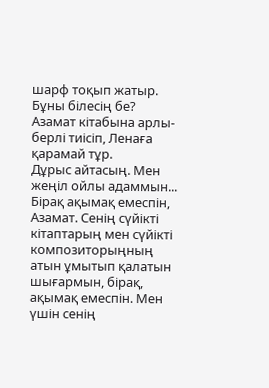шарф тоқып жатыр. Бұны білесің бе?
Азамат кітабына арлы-берлі тиісіп, Ленаға қарамай тұр.
Дұрыс айтасың. Мен жеңіл ойлы адаммын... Бірақ ақымақ емеспін, Азамат. Сенің сүйікті кітаптарың мен сүйікті композиторыңның атын ұмытып қалатын шығармын, бірақ, ақымақ емеспін. Мен үшін сенің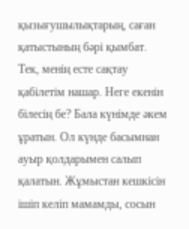қызығушылықтарың, саған қатыстының бәрі қымбат. Тек, менің есте сақтау қабілетім нашар. Неге екенін білесің бе? Бала күнімде әкем ұратын. Ол күнде басымнан ауыр қолдарымен салып қалатын. Жұмыстан кешкісін ішіп келіп мамамды, сосын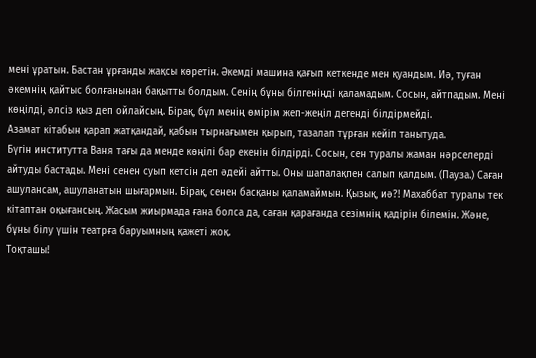мені ұратын. Бастан ұрғанды жақсы көретін. Әкемді машина қағып кеткенде мен қуандым. Иә, туған әкемнің қайтыс болғанынан бақытты болдым. Сенің бұны білгеніңді қаламадым. Сосын, айтпадым. Мені көңілді, әлсіз қыз деп ойлайсың. Бірақ, бұл менің өмірім жеп-жеңіл дегенді білдірмейді.
Азамат кітабын қарап жатқандай, қабын тырнағымен қырып, тазалап тұрған кейіп танытуда.
Бүгін институтта Ваня тағы да менде көңілі бар екенін білдірді. Сосын, сен туралы жаман нәрселерді айтуды бастады. Мені сенен суып кетсін деп әдейі айтты. Оны шапалақпен салып қалдым. (Пауза.) Саған ашулансам, ашуланатын шығармын. Бірақ, сенен басқаны қаламаймын. Қызық, иә?! Махаббат туралы тек кітаптан оқығансың. Жасым жиырмада ғана болса да, саған қарағанда сезімнің қадірін білемін. Және, бұны білу үшін театрға баруымның қажеті жоқ.
Тоқташы!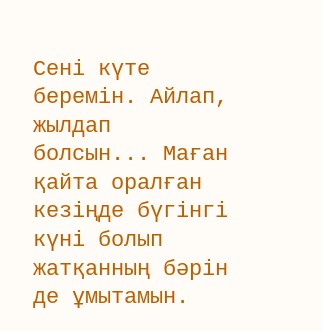Сені күте беремін. Айлап, жылдап болсын... Маған қайта оралған кезіңде бүгінгі күні болып жатқанның бәрін де ұмытамын.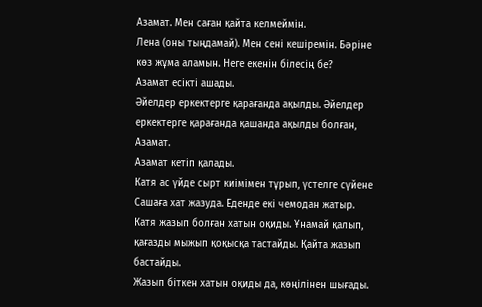Азамат. Мен саған қайта келмеймін.
Лена (оны тыңдамай). Мен сені кешіремін. Бәріне көз жұма аламын. Неге екенін білесің бе?
Азамат есікті ашады.
Әйелдер еркектерге қарағанда ақылды. Әйелдер еркектерге қарағанда қашанда ақылды болған, Азамат.
Азамат кетіп қалады.
Катя ас үйде сырт киімімен тұрып, үстелге сүйене Сашаға хат жазуда. Еденде екі чемодан жатыр.
Катя жазып болған хатын оқиды. Ұнамай қалып, қағазды мыжып қоқысқа тастайды. Қайта жазып бастайды.
Жазып біткен хатын оқиды да, көңілінен шығады.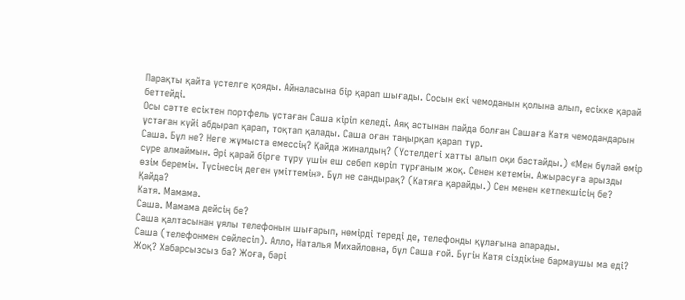Парақты қайта үстелге қояды. Айналасына бір қарап шығады. Сосын екі чемоданын қолына алып, есікке қарай беттейді.
Осы сәтте есіктен портфель ұстаған Саша кіріп келеді. Аяқ астынан пайда болған Сашаға Катя чемодандарын ұстаған күйі абдырап қарап, тоқтап қалады. Саша оған таңырқап қарап тұр.
Саша. Бұл не? Неге жұмыста емессің? Қайда жиналдың? (Үстелдегі хатты алып оқи бастайды.) «Мен бұлай өмір сүре алмаймын. Әрі қарай бірге тұру үшін еш себеп көріп тұрғаным жоқ. Сенен кетемін. Ажырасуға арызды өзім беремін. Түсінесің деген үміттемін». Бұл не сандырақ? (Катяға қарайды.) Сен менен кетпекшісің бе? Қайда?
Катя. Мамама.
Саша. Мамама дейсің бе?
Саша қалтасынан ұялы телефонын шығарып, нөмірді тереді де, телефонды құлағына апарады.
Саша (телефонмен сөйлесіп). Алло, Наталья Михайловна, бұл Саша ғой. Бүгін Катя сіздікіне бармаушы ма еді? Жоқ? Хабарсызсыз ба? Жоға, бәрі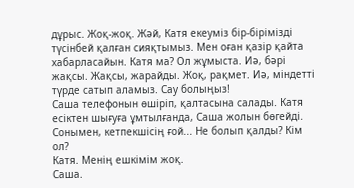дұрыс. Жоқ-жоқ. Жәй, Катя екеуміз бір-бірімізді түсінбей қалған сияқтымыз. Мен оған қазір қайта хабарласайын. Катя ма? Ол жұмыста. Иә, бәрі жақсы. Жақсы, жарайды. Жоқ, рақмет. Иә, міндетті түрде сатып аламыз. Сау болыңыз!
Саша телефонын өшіріп, қалтасына салады. Катя есіктен шығуға ұмтылғанда, Саша жолын бөгейді.
Сонымен, кетпекшісің ғой... Не болып қалды? Кім ол?
Катя. Менің ешкімім жоқ.
Саша.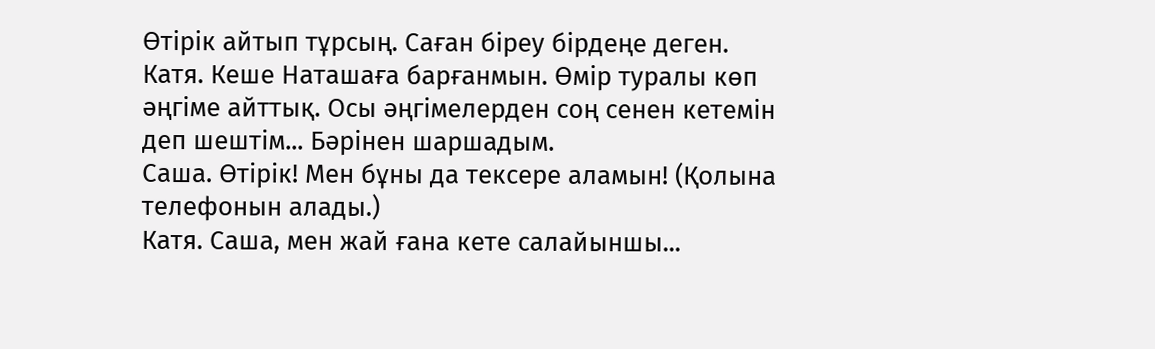Өтірік айтып тұрсың. Саған біреу бірдеңе деген.
Катя. Кеше Наташаға барғанмын. Өмір туралы көп әңгіме айттық. Осы әңгімелерден соң сенен кетемін деп шештім... Бәрінен шаршадым.
Саша. Өтірік! Мен бұны да тексере аламын! (Қолына телефонын алады.)
Катя. Саша, мен жай ғана кете салайыншы...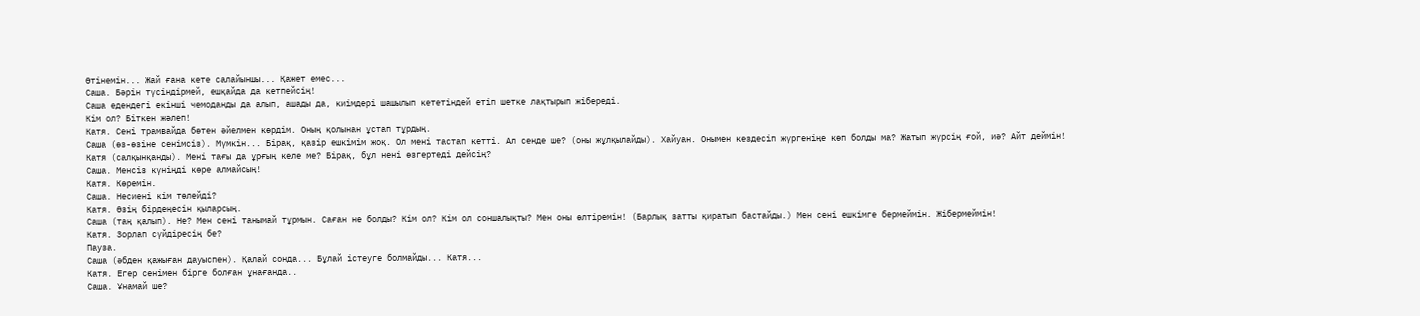Өтінемін... Жай ғана кете салайыншы... Қажет емес...
Саша. Бәрін түсіндірмей, ешқайда да кетпейсің!
Саша едендегі екінші чемоданды да алып, ашады да, киімдері шашылып кететіндей етіп шетке лақтырып жібереді.
Кім ол? Біткен жәлеп!
Катя. Сені трамвайда бөтен әйелмен көрдім. Оның қолынан ұстап тұрдың.
Саша (өз-өзіне сенімсіз). Мүмкін... Бірақ, қазір ешкімім жоқ. Ол мені тастап кетті. Ал сенде ше? (оны жұлқылайды). Хайуан. Онымен кездесіп жүргеніңе көп болды ма? Жатып жүрсің ғой, иә? Айт деймін!
Катя (салқынқанды). Мені тағы да ұрғың келе ме? Бірақ, бұл нені өзгертеді дейсің?
Саша. Менсіз күніңді көре алмайсың!
Катя. Көремін.
Саша. Несиені кім төлейді?
Катя. Өзің бірдеңесін қыларсың.
Саша (таң қалып). Не? Мен сені танымай тұрмын. Саған не болды? Кім ол? Кім ол соншалықты? Мен оны өлтіремін! (Барлық затты қиратып бастайды.) Мен сені ешкімге бермеймін. Жібермеймін!
Катя. Зорлап сүйдіресің бе?
Пауза.
Саша (әбден қажыған дауыспен). Қалай сонда... Бұлай істеуге болмайды... Катя...
Катя. Егер сенімен бірге болған ұнағанда..
Саша. Ұнамай ше?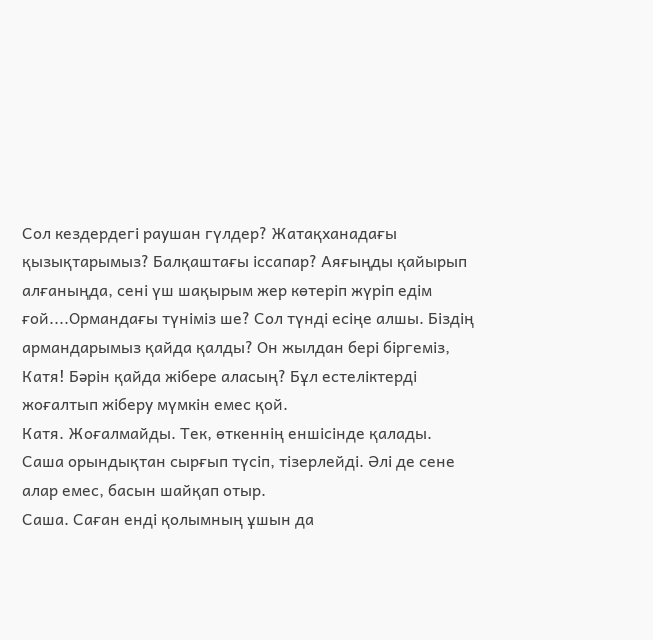Сол кездердегі раушан гүлдер? Жатақханадағы қызықтарымыз? Балқаштағы іссапар? Аяғыңды қайырып алғаныңда, сені үш шақырым жер көтеріп жүріп едім ғой....Ормандағы түніміз ше? Сол түнді есіңе алшы. Біздің армандарымыз қайда қалды? Он жылдан бері біргеміз, Катя! Бәрін қайда жібере аласың? Бұл естеліктерді жоғалтып жіберу мүмкін емес қой.
Катя. Жоғалмайды. Тек, өткеннің еншісінде қалады.
Саша орындықтан сырғып түсіп, тізерлейді. Әлі де сене алар емес, басын шайқап отыр.
Саша. Саған енді қолымның ұшын да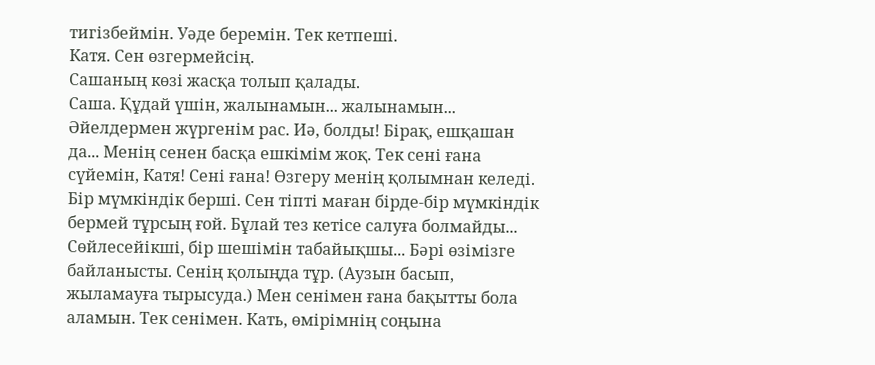тигізбеймін. Уәде беремін. Тек кетпеші.
Катя. Сен өзгермейсің.
Сашаның көзі жасқа толып қалады.
Саша. Құдай үшін, жалынамын... жалынамын... Әйелдермен жүргенім рас. Иә, болды! Бірақ, ешқашан да... Менің сенен басқа ешкімім жоқ. Тек сені ғана сүйемін, Катя! Сені ғана! Өзгеру менің қолымнан келеді. Бір мүмкіндік берші. Сен тіпті маған бірде-бір мүмкіндік бермей тұрсың ғой. Бұлай тез кетісе салуға болмайды... Сөйлесейікші, бір шешімін табайықшы... Бәрі өзімізге байланысты. Сенің қолыңда тұр. (Аузын басып, жыламауға тырысуда.) Мен сенімен ғана бақытты бола аламын. Тек сенімен. Кать, өмірімнің соңына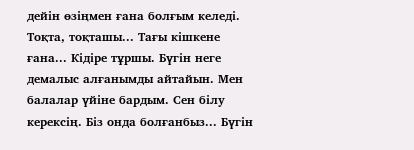дейін өзіңмен ғана болғым келеді. Тоқта, тоқташы... Тағы кішкене ғана... Кідіре тұршы. Бүгін неге демалыс алғанымды айтайын. Мен балалар үйіне бардым. Сен білу керексің. Біз онда болғанбыз... Бүгін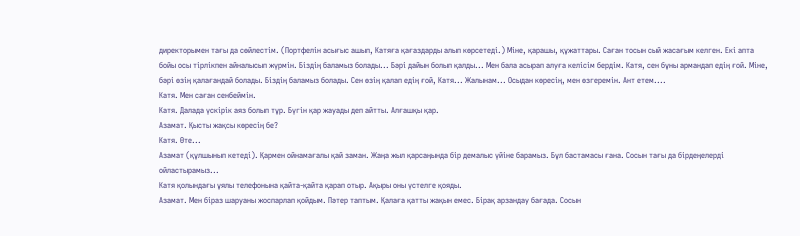директорымен тағы да сөйлестім. (Портфелін асығыс ашып, Катяға қағаздарды алып көрсетеді.) Міне, қарашы, құжаттары. Саған тосын сый жасағым келген. Екі апта бойы осы тірлікпен айналысып жүрмін. Біздің баламыз болады... Бәрі дайын болып қалды... Мен бала асырап алуға келісім бердім. Катя, сен бұны армандап едің ғой. Міне, бәрі өзің қалағандай болады. Біздің баламыз болады. Сен өзің қалап едің ғой, Катя... Жалынам... Осыдан көресің, мен өзгеремін. Ант етем....
Катя. Мен саған сенбеймін.
Катя. Далада үскірік аяз болып тұр. Бүгін қар жауады деп айтты. Алғашқы қар.
Азамат. Қысты жақсы көресің бе?
Катя. Өте...
Азамат (құлшынып кетеді). Қармен ойнамағалы қай заман. Жаңа жыл қарсаңында бір демалыс үйіне барамыз. Бұл бастамасы ғана. Сосын тағы да бірдеңелерді ойластырамыз...
Катя қолындағы ұялы телефонына қайта-қайта қарап отыр. Ақыры оны үстелге қояды.
Азамат. Мен біраз шаруаны жоспарлап қойдым. Пәтер таптым. Қалаға қатты жақын емес. Бірақ арзандау бағада. Сосын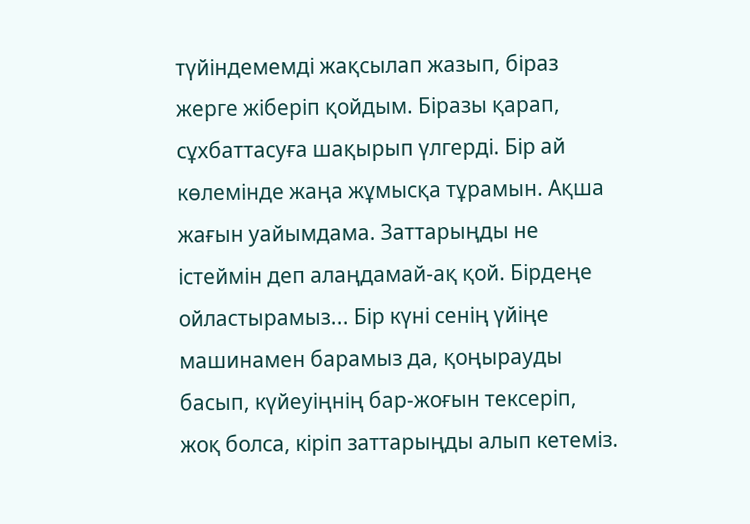түйіндемемді жақсылап жазып, біраз жерге жіберіп қойдым. Біразы қарап, сұхбаттасуға шақырып үлгерді. Бір ай көлемінде жаңа жұмысқа тұрамын. Ақша жағын уайымдама. Заттарыңды не істеймін деп алаңдамай-ақ қой. Бірдеңе ойластырамыз... Бір күні сенің үйіңе машинамен барамыз да, қоңырауды басып, күйеуіңнің бар-жоғын тексеріп, жоқ болса, кіріп заттарыңды алып кетеміз.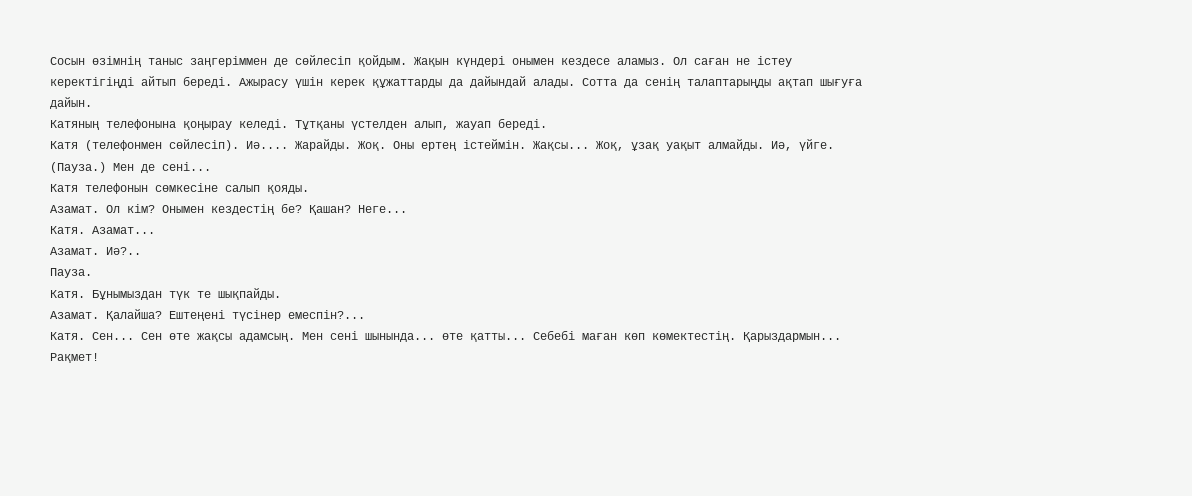Сосын өзімнің таныс заңгеріммен де сөйлесіп қойдым. Жақын күндері онымен кездесе аламыз. Ол саған не істеу керектігіңді айтып береді. Ажырасу үшін керек құжаттарды да дайындай алады. Сотта да сенің талаптарыңды ақтап шығуға дайын.
Катяның телефонына қоңырау келеді. Тұтқаны үстелден алып, жауап береді.
Катя (телефонмен сөйлесіп). Иә.... Жарайды. Жоқ. Оны ертең істеймін. Жақсы... Жоқ, ұзақ уақыт алмайды. Иә, үйге. (Пауза.) Мен де сені...
Катя телефонын сөмкесіне салып қояды.
Азамат. Ол кім? Онымен кездестің бе? Қашан? Неге...
Катя. Азамат...
Азамат. Иә?..
Пауза.
Катя. Бұнымыздан түк те шықпайды.
Азамат. Қалайша? Ештеңені түсінер емеспін?...
Катя. Сен... Сен өте жақсы адамсың. Мен сені шынында... өте қатты... Себебі маған көп көмектестің. Қарыздармын... Рақмет!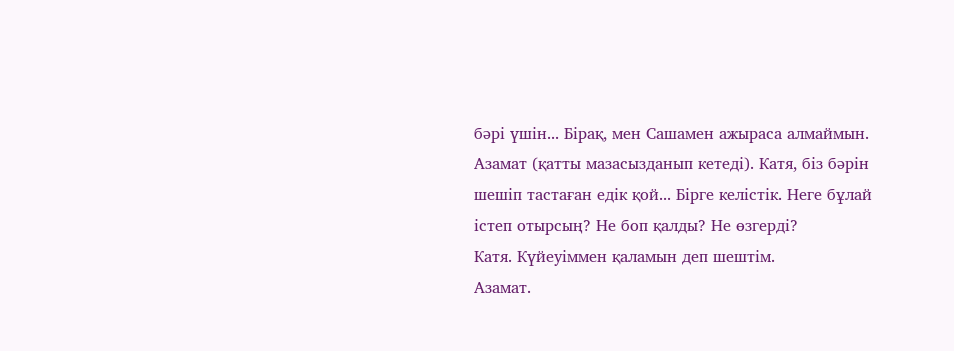бәрі үшін... Бірақ, мен Сашамен ажыраса алмаймын.
Азамат (қатты мазасызданып кетеді). Катя, біз бәрін шешіп тастаған едік қой... Бірге келістік. Неге бұлай істеп отырсың? Не боп қалды? Не өзгерді?
Катя. Күйеуіммен қаламын деп шештім.
Азамат.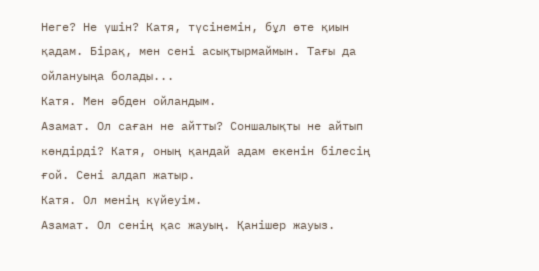Неге? Не үшін? Катя, түсінемін, бұл өте қиын қадам. Бірақ, мен сені асықтырмаймын. Тағы да ойлануыңа болады...
Катя. Мен әбден ойландым.
Азамат. Ол саған не айтты? Соншалықты не айтып көндірді? Катя, оның қандай адам екенін білесің ғой. Сені алдап жатыр.
Катя. Ол менің күйеуім.
Азамат. Ол сенің қас жауың. Қанішер жауыз.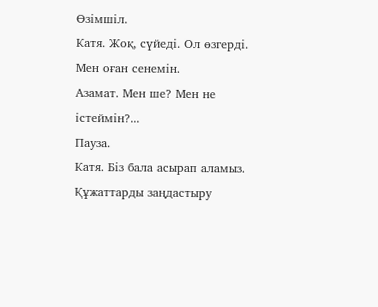Өзімшіл.
Катя. Жоқ, сүйеді. Ол өзгерді. Мен оған сенемін.
Азамат. Мен ше? Мен не істеймін?...
Пауза.
Катя. Біз бала асырап аламыз. Құжаттарды заңдастыру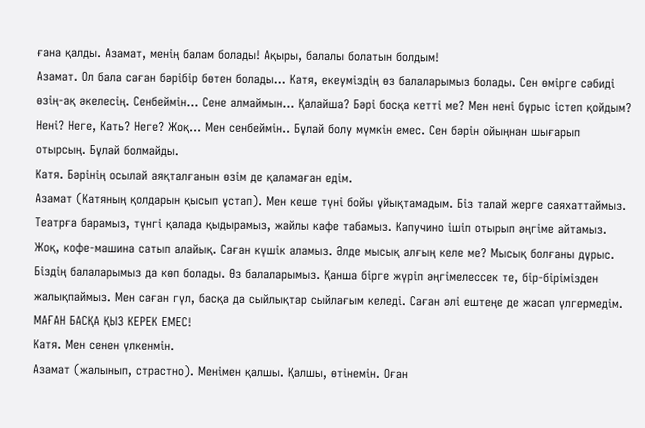ғана қалды. Азамат, менің балам болады! Ақыры, балалы болатын болдым!
Азамат. Ол бала саған бәрібір бөтен болады... Катя, екеуміздің өз балаларымыз болады. Сен өмірге сәбиді өзің-ақ әкелесің. Сенбеймін... Сене алмаймын... Қалайша? Бәрі босқа кетті ме? Мен нені бұрыс істеп қойдым? Нені? Неге, Кать? Неге? Жоқ... Мен сенбеймін.. Бұлай болу мүмкін емес. Сен бәрін ойыңнан шығарып отырсың. Бұлай болмайды.
Катя. Бәрінің осылай аяқталғанын өзім де қаламаған едім.
Азамат (Катяның қолдарын қысып ұстап). Мен кеше түні бойы ұйықтамадым. Біз талай жерге саяхаттаймыз. Театрға барамыз, түнгі қалада қыдырамыз, жайлы кафе табамыз. Капучино ішіп отырып әңгіме айтамыз. Жоқ, кофе-машина сатып алайық. Саған күшік аламыз. Әлде мысық алғың келе ме? Мысық болғаны дұрыс. Біздің балаларымыз да көп болады. Өз балаларымыз. Қанша бірге жүріп әңгімелессек те, бір-бірімізден жалықпаймыз. Мен саған гүл, басқа да сыйлықтар сыйлағым келеді. Саған әлі ештеңе де жасап үлгермедім. МАҒАН БАСҚА ҚЫЗ КЕРЕК ЕМЕС!
Катя. Мен сенен үлкенмін.
Азамат (жалынып, страстно). Менімен қалшы. Қалшы, өтінемін. Оған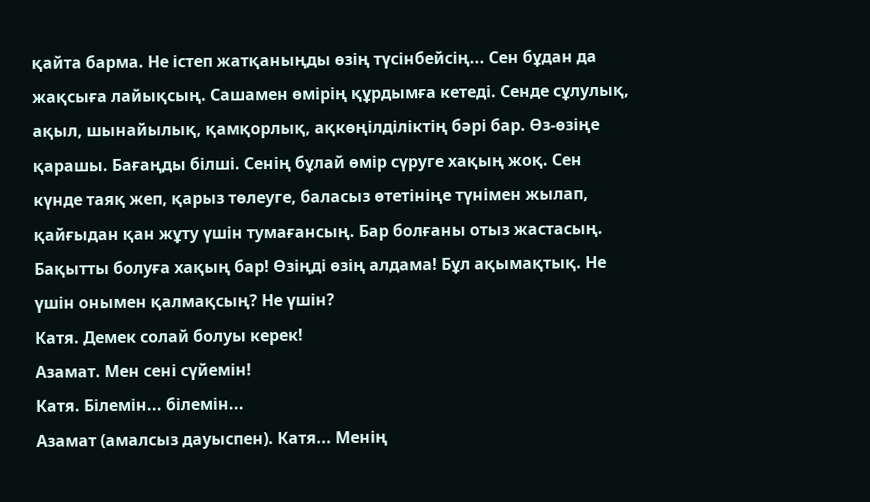қайта барма. Не істеп жатқаныңды өзің түсінбейсің... Сен бұдан да жақсыға лайықсың. Сашамен өмірің құрдымға кетеді. Сенде сұлулық, ақыл, шынайылық, қамқорлық, ақкөңілділіктің бәрі бар. Өз-өзіңе қарашы. Бағаңды білші. Сенің бұлай өмір сүруге хақың жоқ. Сен күнде таяқ жеп, қарыз төлеуге, баласыз өтетініңе түнімен жылап, қайғыдан қан жұту үшін тумағансың. Бар болғаны отыз жастасың. Бақытты болуға хақың бар! Өзіңді өзің алдама! Бұл ақымақтық. Не үшін онымен қалмақсың? Не үшін?
Катя. Демек солай болуы керек!
Азамат. Мен сені сүйемін!
Катя. Білемін... білемін...
Азамат (амалсыз дауыспен). Катя... Менің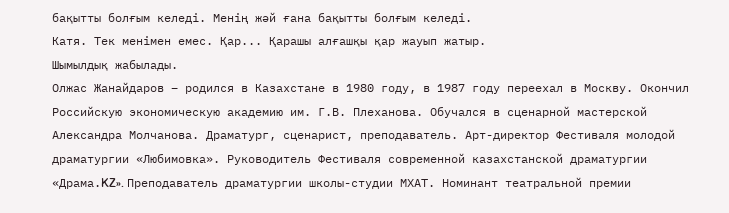бақытты болғым келеді. Менің жәй ғана бақытты болғым келеді.
Катя. Тек менімен емес. Қар... Қарашы алғашқы қар жауып жатыр.
Шымылдық жабылады.
Олжас Жанайдаров – родился в Казахстане в 1980 году, в 1987 году переехал в Москву. Окончил Российскую экономическую академию им. Г.В. Плеханова. Обучался в сценарной мастерской Александра Молчанова. Драматург, сценарист, преподаватель. Арт-директор Фестиваля молодой драматургии «Любимовка». Руководитель Фестиваля современной казахстанской драматургии «Драма.KZ». Преподаватель драматургии школы-студии МХАТ. Номинант театральной премии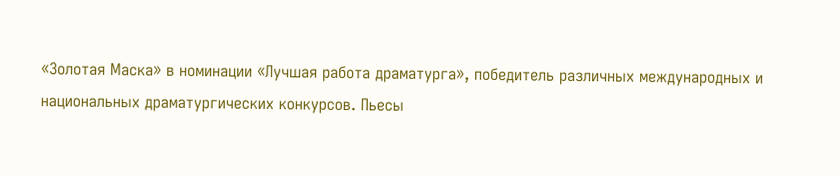«Золотая Маска» в номинации «Лучшая работа драматурга», победитель различных международных и национальных драматургических конкурсов. Пьесы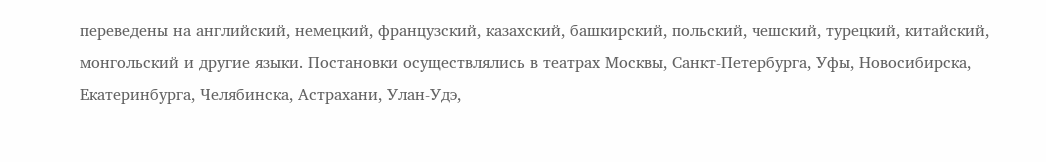переведены на английский, немецкий, французский, казахский, башкирский, польский, чешский, турецкий, китайский, монгольский и другие языки. Постановки осуществлялись в театрах Москвы, Санкт-Петербурга, Уфы, Новосибирска, Екатеринбурга, Челябинска, Астрахани, Улан-Удэ,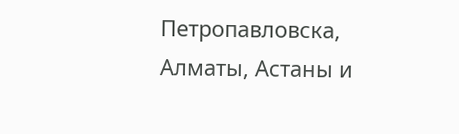Петропавловска, Алматы, Астаны и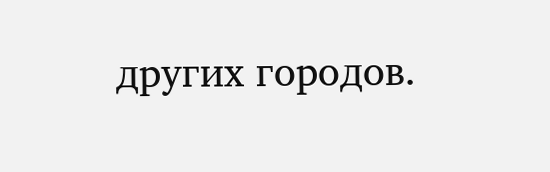других городов.